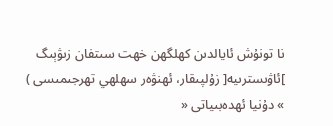نا تونۇش ئايالدىن كهلگهن خهت سىتفان زىۋېىگ ]ئاۋىسترىيه[ زۇلپىقار، ئهنۋەر سهلهي تهرجىمىسى ) » دۇنيا ئهدەبىياتى «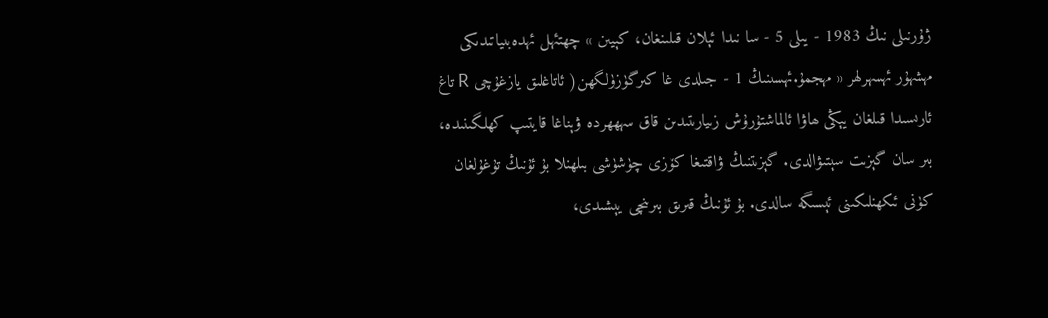ژۇرنىلى نىڭ 1983 - يىلى 5 - سا نىدا ئېلان قىلىنغان، كېيىن » چهتئهل ئهدەبىياتىدىكى مهشهۇر ئهسهرلهر « مهجمۇ.ئهسىنىڭ 1 - جىلدى غا كىرگۈزۈلگهن( ئاتاغلىق يازغۇچى R تاغ ئارىسىدا قىلغان يېڭى ھاۋا ئالماشتۇرۇش زىيارىتىدىن قاق سهھهردە ۋېناغا قايتىپ كهلگىنىدە، بىر سان گېزىت سېتىۋالدى. گېزىتنىڭ ۋاقتىغا كۆزى چۈشۈشى بىلهنلا بۇ ئۇنىڭ تۇغۇلغان كۈنى ئىكهنلىكىنى ئېسىگه سالدى. بۇ ئۇنىڭ قىرىق بىرىنچى يېشىدى،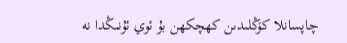چاپسانلا كۆڭلىدىن كهچكهن بۇ ئوي ئۇنىڭدا نه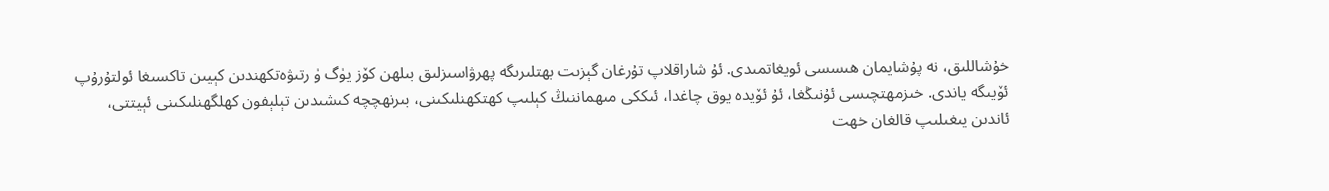خۇشاللىق، نه پۇشايمان ھىسسى ئويغاتمىدى. ئۇ شاراقلاپ تۇرغان گېزىت بهتلىرىگه پهرۋاسىزلىق بىلهن كۆز يۈگ ۈ رتىۋەتكهندىن كېيىن تاكسىغا ئولتۇرۇپ ئۆيىگه ياندى. خىزمهتچىسى ئۇنىڭغا، ئۇ ئۆيدە يوق چاغدا، ئىككى مىهماننىڭ كېلىپ كهتكهنلىكىنى، بىرنهچچه كىشىدىن تېلېفون كهلگهنلىكىنى ئېيتتى، ئاندىن يىغىلىپ قالغان خهت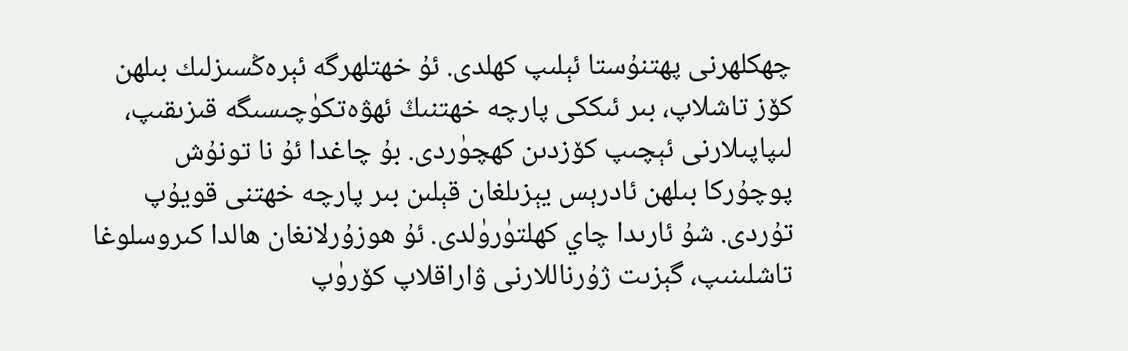چهكلهرنى پهتنۇستا ئېلىپ كهلدى. ئۇ خهتلهرگه ئېرەڭسىزلىك بىلهن كۆز تاشلاپ، بىر ئىككى پارچه خهتنىڭ ئهۋەتكۈچىسىگه قىزىقىپ، لىپاپىلارنى ئېچىپ كۆزدىن كهچۈردى. بۇ چاغدا ئۇ نا تونۇش پوچۇركا بىلهن ئادرېس يېزىلغان قېلىن بىر پارچه خهتنى قويۇپ تۇردى. شۇ ئارىدا چاي كهلتۈرۈلدى. ئۇ ھوزۇرلانغان ھالدا كىروسلوغا تاشلىنىپ، گېزىت ژۇرناللارنى ۋاراقلاپ كۆرۈپ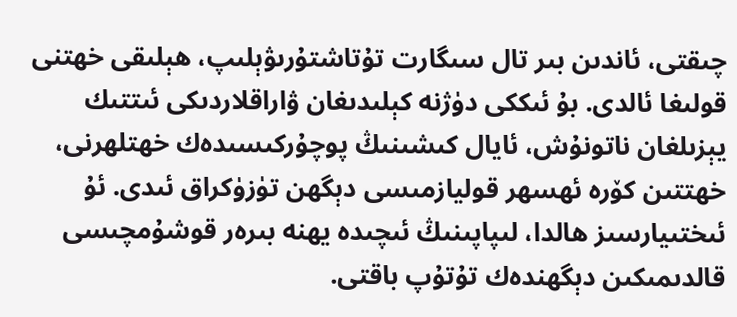چىقتى، ئاندىن بىر تال سىگارت تۇتاشتۇرىۋېلىپ، ھېلىقى خهتنى قولىغا ئالدى. بۇ ئىككى دۈژنه كېلىدىغان ۋاراقلاردىكى ئىتتىك يېزىلغان ناتونۇش، ئايال كىشىنىڭ پوچۇركىسىدەك خهتلهرنى، خهتتىن كۆرە ئهسهر قوليازمىسى دېگهن تۈزۈكراق ئىدى. ئۇ ئىختىيارسىز ھالدا، لىپاپىنىڭ ئىچىدە يهنه بىرەر قوشۇمچىسى قالدىمىكىن دېگهندەك تۇتۇپ باقتى.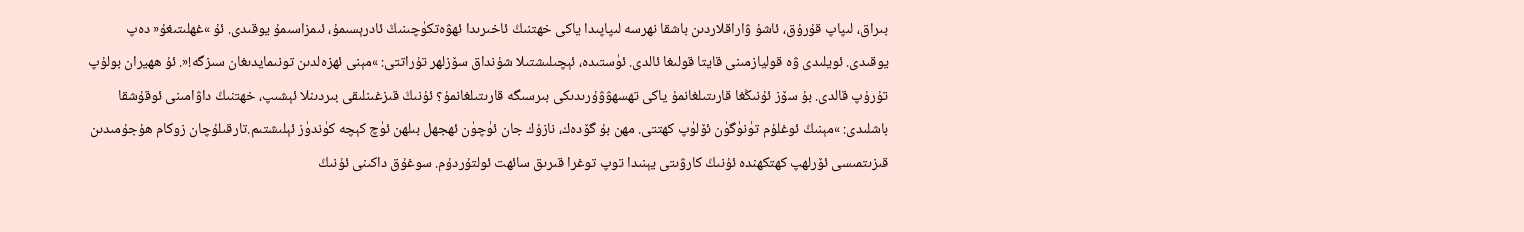بىراق، لىپاپ قۇرۇق، ئاشۇ ۋاراقلاردىن باشقا نهرسه لىپاپىدا ياكى خهتنىڭ ئاخىرىدا ئهۋەتكۈچىنىڭ ئادرېسىمۇ، ئىمزاسىمۇ يوقىدى. ئۇ »غهلىتىغۇ« دەپ يوقىدى. ئويلىدى ۋە قوليازمىنى قايتا قولىغا ئالدى. ئۈستىدە، ئېچىلىشتىلا شۇنداق سۆزلهر تۇراتتى: »مېنى ئهزەلدىن تونىمايدىغان سىزگه!«. ئۇ ھهيران بولۇپ تۇرۇپ قالدى. بۇ سۆز ئۇنىڭغا قارىتىلغانمۇ ياكى تهسهۋۋۇرىدىكى بىرسىگه قارىتىلغانمۇ؟ ئۇنىڭ قىزغىنلىقى بىردىنلا ئېشىپ، خهتنىڭ داۋامىنى ئوقۇشقا باشلىدى: »مېنىڭ ئوغلۇم تۈنۈگۈن ئۆلۈپ كهتتى. مهن بۇ گۆدەك، نازۇك جان ئۈچۈن ئهجهل بىلهن ئۈچ كېچه كۈندۈز ئېلىشتىم.تارقىلۇچان زوكام ھۇجۇمىدىن قىزىتمىسى ئۆرلهپ كهتكهندە ئۇنىڭ كارۋىتى يېنىدا توپ توغرا قىرىق سائهت ئولتۇردۇم. سوغۇق داكىنى ئۇنىڭ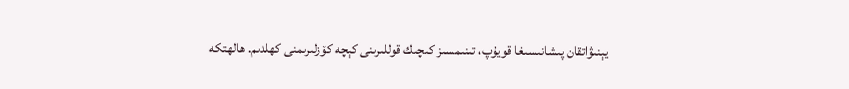يېنىۋاتقان پىشانىسىغا قويۇپ، تىنىمسىز كىچىك قوللىرىنى كېچه كۆزلىرىمنى كهلدىم. ھالهتكه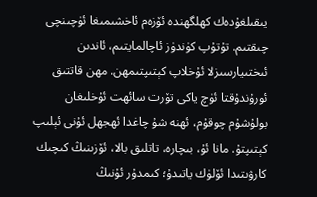يىقىلغۇدەك كهلگهندە ئۆزەم ئاخشىمىغا ئۈچىنچى چىقتىم. تۇتۇپ كۈندۈز ئاچالمايتىم، ئاندىن ئىختىيارسىزلا ئۇخلاپ كېتىپتىمهن. مهن قاتتىق ئورۇندۇقتا ئۈچ ياكى تۆرت سائهت ئۇخلىغان بولۇشۇم چوقۇم، ئهنه شۇ چاغدا ئهجهل ئۇنى ئېلىپ كېتىپتۇ. مانا ئۇ، بىچارە، تاتلىق بالا، ئۆزىنىڭ كىچىك كارۋىتىدا ئۆلۈك ياتىدۇ؛ كىمدۇر ئۇنىڭ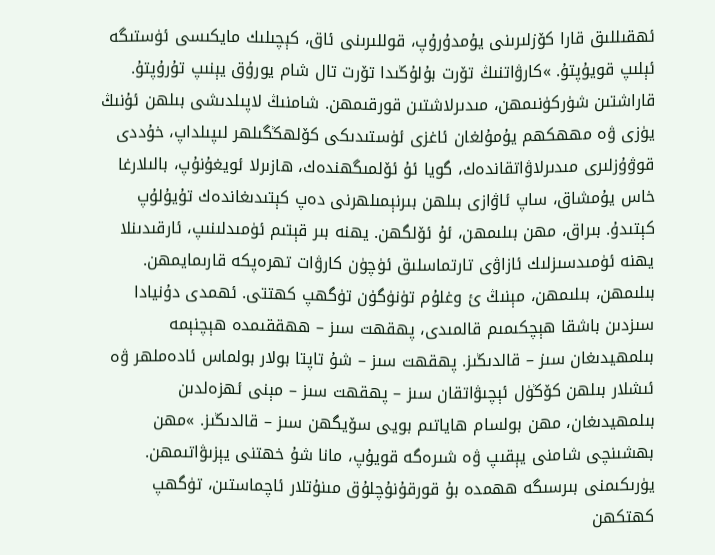ئهقىللىق قارا كۆزلىرىنى يۇمدۇرۇپ، قوللىرىنى ئاق، كېچىلىك مايكىسى ئۈستىگه ئېلىپ قويۇپتۇ. »كارۋاتنىڭ تۆرت بۇلۇڭىدا تۆرت تال شام يورۇق يېنىپ تۇرۇپتۇ. قاراشتىن شۈركۈنىمهن، مىدىرلاشتىن قورقىمهن. شامنىڭ لاپىلدىشى بىلهن ئۇنىڭ يۈزى ۋە مهھكهم يۇمۇلغان ئاغزى ئۈستىدىكى كۆلهڭگىلهر لىپىلداپ، خۇددى قوۋۇزلىرى مىدىرلاۋاتقاندەك، گويا ئۇ ئۆلمىگهندەك، ھازىرلا ئويغۇنۇپ، بالىلارغا خاس يۇمشاق، ساپ ئاۋازى بىلهن بىرنېمىلهرنى دەپ كېتىدىغاندەك تۇيۇلۇپ كېتىدۇ. بىراق، مهن بىلىمهن، ئۇ ئۆلگهن. يهنه بىر قېتىم ئۈمىدلىنىپ، ئارقىدىنلا يهنه ئۈمىدسىزلىك ئازاۋى تارتماسلىق ئۈچۈن كارۋات تهرەپكه قارىمايمهن. بىلىمهن، بىلىمهن، مېنىڭ ئ وغلۇم تۈنۈگۈن تۈگهپ كهتتى. ئهمدى دۇنيادا سىزدىن باشقا ھېچكىمىم قالمىدى، پهقهت سىز – ھهققىمدە ھېچنېمه بىلمهيدىغان سىز – قالدىڭىز. پهقهت سىز – شۇ تاپتا بولار بولماس ئادەملهر ۋە ئىشلار بىلهن كۆڭۈل ئېچىۋاتقان سىز – پهقهت سىز – مېنى ئهزەلدىن بىلمهيدىغان، مهن بولسام ھاياتىم بويى سۆيگهن سىز – قالدىڭىز. »مهن بهشىنچى شامنى يېقىپ ۋە شىرەگه قويۇپ، مانا شۇ خهتنى يېزىۋاتىمهن. يۈرىكىمنى بىرسىگه ھهمدە بۇ قورقۇنۇچلۇق مىنۇتلار ئاچماستىن، تۈگهپ كهتكهن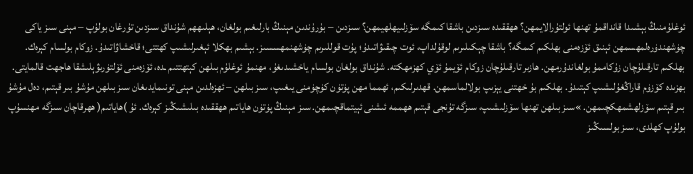ئوغلۇمنىڭ بېشىدا قانداقمۇ تهنها ئولتۇرالايمهن؟ ھهققىدە سىزدىن باشقا كىمگه سۆزلىيهلهيمهن؟ سىزدىن – بۇرۇندىن مېنىڭ بارلىغىم بولغان، ھېلىههم شۇنداق سىزدىن تۇرغان بولۇپ – مېنى سىز ياكى چۈشهندۈرەلمهسمهن ئېنىق ئۆزەمنى بهلكىم كىمگه؟ باشقا چېكىلىرىم لوقۇلداپ، ئوت چىقىۋاتىدۇ؛ پۇت قوللىرىم چۈشهنمهسسىز. بېشىم بهكلا ئېغىرلىشىپ كهتتى؛ قاخشاۋاتىدۇ. زوكام بولسام كېرەك. بهلكىم تارقىلۇچان زۇكاممۇ بولغاندۇرمهن. ھازىر تارقىلۇچان زوكام ئۆيمۇ ئۆي كهزمهكته. شۇنداق بولغان بولسام ياخشىدىغۇ، مهنمۇ ئوغلۇم بىلهن كېتهتتىم ـدە، ئۆزەمنى ئۆلتۈرىۋېلىشقا ھاجهت قالمايتى. بهزىدە كۆزۈم قاراڭغۇلىشىپ كېتىدۇ. بهلكىم بۇ خهتنى يېزىپ بولالماسمهن. قهدىرلىكىم، ئهمما مهن پۈتۈن كۈچۈمنى يىغىپ، سىز بىلهن – ئهزەلدىن مېنى تونىمايدىغان سىز بىلهن مۇشۇ بىر قېتىم، دەل مۇشۇ بىر قېتىم سۆزلهشمهكچىمهن. »سىز بىلهن تهنها سۆزلىشىپ، سىزگه تۇنجى قېتىم ھهممه ئىشنى ئېيتماقچىمهن. سىز مېنىڭ پۈتۈن ھاياتىم ھهققىدە بىلىشىڭىز كېرەك. ئۇ )ھاياتىم( ھهرقاچان سىزگه مهنسۇپ بولۇپ كهلدى، سىز بولسىڭىز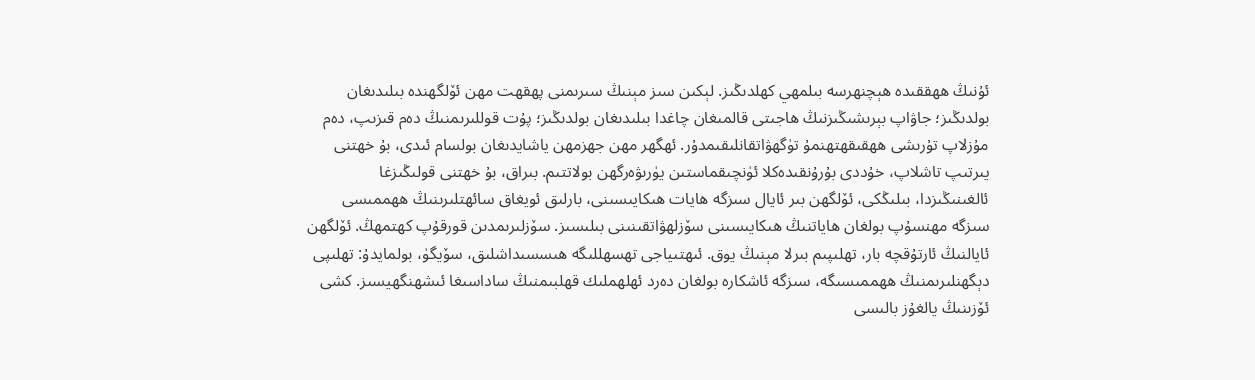ئۇنىڭ ھهققىدە ھېچنهرسه بىلمهي كهلدىڭىز. لېكىن سىز مېنىڭ سىرىمنى پهقهت مهن ئۆلگهندە بىلىدىغان بولدىڭىز؛ جاۋاپ بېرىشىڭىزنىڭ ھاجىتى قالمىغان چاغدا بىلىدىغان بولدىڭىز؛ پۇت قوللىرىمنىڭ دەم قىزىپ، دەم مۇزلاپ تۇرىشى ھهقىقهتهنمۇ تۈگهۋاتقانلىقىمدۇر. ئهگهر مهن جهزمهن ياشايدىغان بولسام ئىدى، بۇ خهتنى يىرتىپ تاشلاپ، خۇددى بۇرۇنقىدەكلا ئۈنچىقماستىن يۈرىۋەرگهن بولاتتىم. بىراق، بۇ خهتنى قولىڭىزغا ئالغىنىڭىزدا، بىلىڭكى، ئۆلگهن بىر ئايال سىزگه ھايات ھىكايىسىنى، بارلىق ئويغاق سائهتلىرىنىڭ ھهممىسى سىزگه مهنسۇپ بولغان ھاياتنىڭ ھىكايىسىنى سۆزلهۋاتقىنىنى بىلىسىز. سۆزلىرىمدىن قورقۇپ كهتمهڭ. ئۆلگهن ئايالنىڭ ئارتۇقچه بار، تهلىپىم بىرلا مېنىڭ يوق. ئىهتىياجى تهسهللىگه ھىسسىداشلىق، سۆيگۈ، بولمايدۇ: تهلىپى دېگهنلىرىمنىڭ ھهممىسىگه، سىزگه ئاشكارە بولغان دەرد ئهلهملىك قهلبىمنىڭ ساداسىغا ئىشهنگهيسىز. كشى ئۆزىنىڭ يالغۇز بالىسى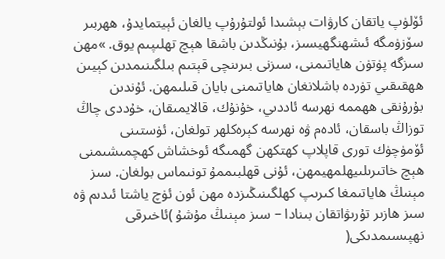ئۆلۈپ ياتقان كارۋات بېشىدا ئولتۇرۇپ يالغان ئېيتمايدۇ، ھهربىر سۆزۈمگه ئىشهنگهيسىز، بۇنىڭدىن باشقا ھېچ تهلىپىم يوق. »مهن سىزگه پۈتۈن ھاياتىمنى، سىزنى بىرىنچى قېتىم بىلگىنىمدىن كېيىن ھهقىقىي تۈردە باشلانغان ھاياتىمنى بايان قىلىمهن. ئۇندىن بۇرۇنقى ھهممه نهرسه ئاددىي، خۇنۇك، قالايمىقان، خۇددى چاڭ توزاڭ باسقان، ئادەم ۋە نهرسه كېرەكلهر تولغان، ئۈستىنى ئۆمۈچۈك تورى قاپلاپ كهتكهن گهمىگه ئوخشاش كهچمىشىمنى ھېچ خاتىرىلىيهلمهيمهن، ئۇنى قهلبىممۇ تونىماس بولغان. سىز مېنىڭ ھاياتىمغا كىرىپ كهلگىنىڭىزدە مهن ئون ئۈچ ياشتا ئىدىم ۋە سىز ھازىر تۇرىۋاتقان بىنادا – سىز مېنىڭ مۇشۇ )ئاخىرقى نهپىسىمدىكى(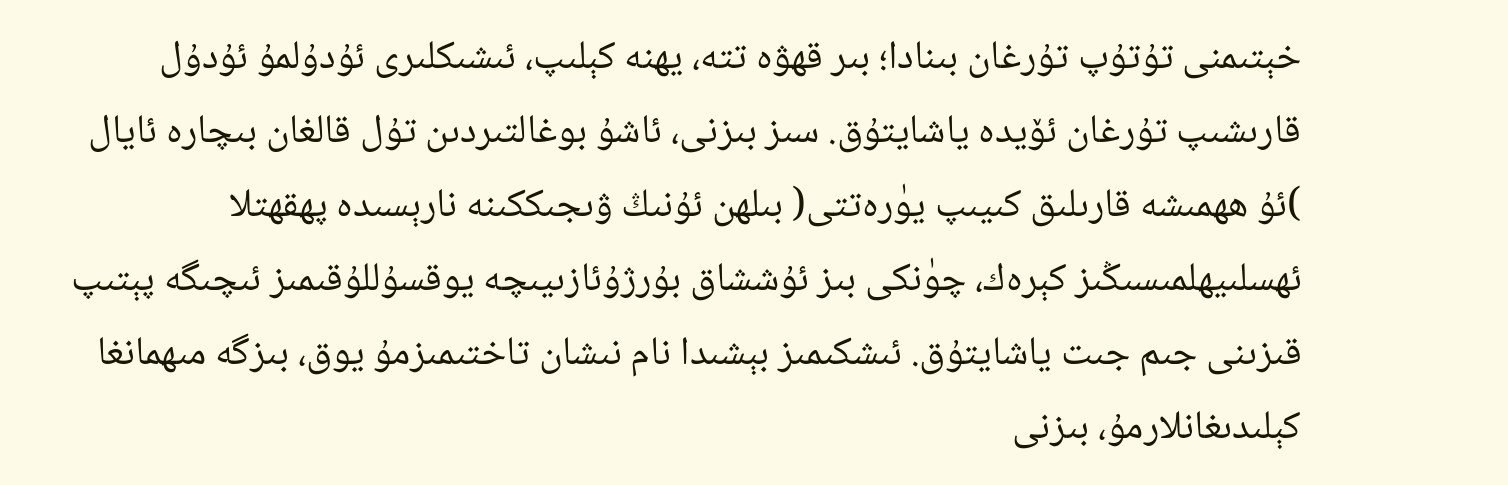خېتىمنى تۇتۇپ تۇرغان بىنادا؛ بىر قهۋە تته، يهنه كېلىپ، ئىشىكلىرى ئۇدۇلمۇ ئۇدۇل قارىشىپ تۇرغان ئۆيدە ياشايتۇق. سىز بىزنى، ئاشۇ بوغالتىردىن تۇل قالغان بىچارە ئايال )ئۇ ھهمىشه قارىلىق كىيىپ يۈرەتتى( بىلهن ئۇنىڭ ۋىجىككىنه نارېسىدە پهقهتلا ئهسلىيهلمىسىڭىز كېرەك، چۈنكى بىز ئۇششاق بۇرژۇئازىيىچه يوقسۇللۇقىمىز ئىچىگه پېتىپ قىزىنى جىم جىت ياشايتۇق. ئىشكىمىز بېشىدا نام نىشان تاختىمىزمۇ يوق، بىزگه مىهمانغا كېلىدىغانلارمۇ، بىزنى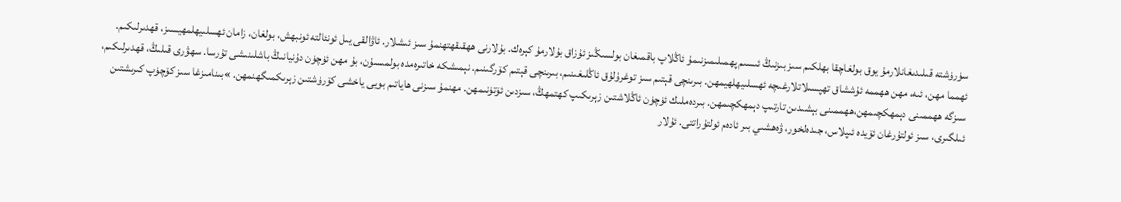سۈرۈشته قىلىدىغانلارمۇ يوق بولغاچقا بهلكىم سىز بىزنىڭ ئىسىم پهمىلىمىزنىمۇ ئاڭلاپ باقمىغان بولسىڭىز ئۇزاق بۇلارمۇ كېرەك. بۇلارنى ھهقىقهتهنمۇ سىز ئىشلار. ئاۋالقى يىل ئونئالته ئونبهش، بولغان، زامان ئهسلىيهلمهيسىز، قهدىرلىكىم. ئهمما مهن، ئىه، مهن ھهممه ئۇششاق تهپسىلاتلارغىچه ئهسلىيهلهيمهن. بىرىنچى قېتىم سىز توغرۇلۇق ئاڭلىغىنىم، بىرىنچى قېتىم كۆرگىنىم. نېمىشكه خاتىرەمدە بولمىسۇن، بۇ مهن ئۈچۈن دۇنيانىڭ باشلىنىشى تۇرسا. سهۋرى قىلىڭ، قهدىرلىكىم، سىزگه ھهممىنى دېمهكچىمهن،ھهممىنى بېشىدىن تارتىپ دېمهكچىمهن. بىردەملىك ئۈچۈن ئاڭلاشتىن زېرىكىپ كهتمهڭ، سىزدىن ئۆتۈنىمهن. مهنمۇ سىزنى ھاياتىم بويى ياخشى كۆرۈشتىن زېرىكمىگهنمهن. »بىنامىزغا سىز كۆچۈپ كىرىشتىن ئىلگىرى، سىز ئولتۇرغان ئۆيدە ئىپلاس، جىدەلخور، ۋەھشىي بىر ئادەم ئولتۇراتتى. ئۇلار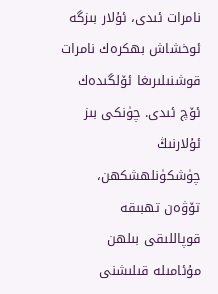نامرات ئىدى، ئۇلار بىزگه ئوخشاش بهكرەك نامرات قوشنىلىرىغا ئۆلگىدەك ئۆچ ئىدى. چۈنكى بىز ئۇلارنىڭ چۈشكۈنلهشكهن، تۆۋەن تهبىقه قوپاللىقى بىلهن مۇئامىله قىلىشنى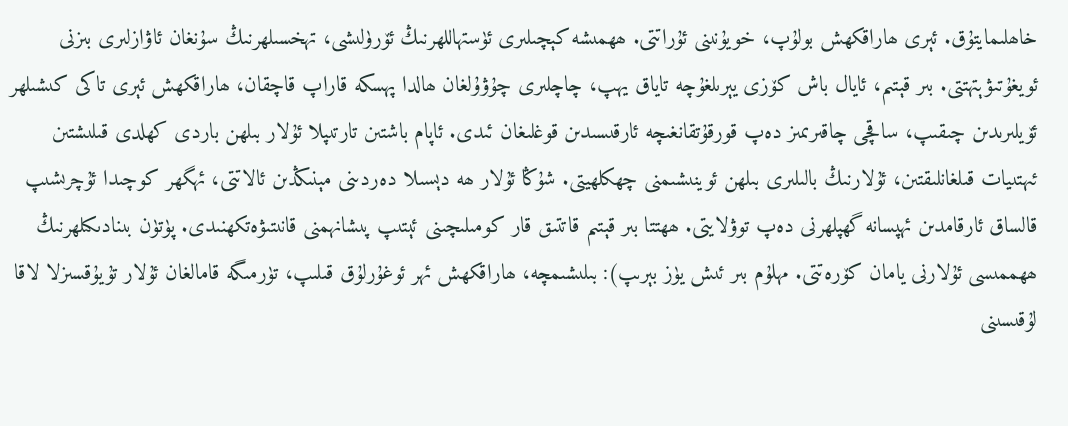خاھلىمايتۇق. ئېرى ھاراقكهش بولۇپ، خويۇنىنى ئۇراتتى. ھهمىشه كېچىلىرى ئۈستهاللهرنىڭ ئۆرۈلىشى، تهخسىلهرنىڭ سۇنغان ئاۋازلىرى بىزنى ئويغۇتىۋېتهتتى. بىر قېتىم، ئايال باش كۆزى يېرىلغۇچه تاياق يهپ، چاچلىرى چۇۋۇلغان ھالدا پهسكه قاراپ قاچقان، ھاراقكهش ئېرى تاكى كىشىلهر ئۆيلىرىدىن چىقىپ، ساقچى چاقىرىمىز دەپ قورقۇتقانغىچه ئارقىسىدىن قوغلىغان ئىدى. ئاپام باشتىن تارتىپلا ئۇلار بىلهن باردى كهلدى قىلىشتىن ئىهتىيات قىلغانلىقتىن، ئۇلارنىڭ بالىلىرى بىلهن ئوينىشىمنى چهكلهيتى. شۇڭا ئۇلار ھه دېسىلا دەردىنى مېنىڭدىن ئالاتتى، ئهگهر كوچىدا ئۇچرىشىپ قالساق ئارقامدىن ئهپسانه گهپلهرنى دەپ توۋلايتى. ھهتتا بىر قېتىم قاتتىق قار كومىلىچىنى ئېتىپ پىشانهمنى قانىتىۋەتكهنىدى. پۈتۈن بىنادىكىلهرنىڭ ھهممىسى ئۇلارنى يامان كۆرەتتى. مهلۇم بىر ئىش يۈز بېرىپ): بىلىشىمچه، ھاراقكهش ئهر ئوغۇرلۇق قىلىپ، تۈرمىگه قامالغان ئۇلار تۇيۇقسىزلا لاقا لۇقىسىنى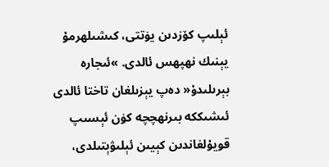ئېلىپ كۆزدىن يۈتتى، كىشىلهرمۇ يېنىك نهپهس ئالدى. »ئىجارە بېرىلىدۇ« دەپ يېزىلغان تاختا ئالدى ئىشىككه بىرنهچچه كۈن ئېسىپ قويۇلغاندىن كېيىن ئېلىۋېتىلدى،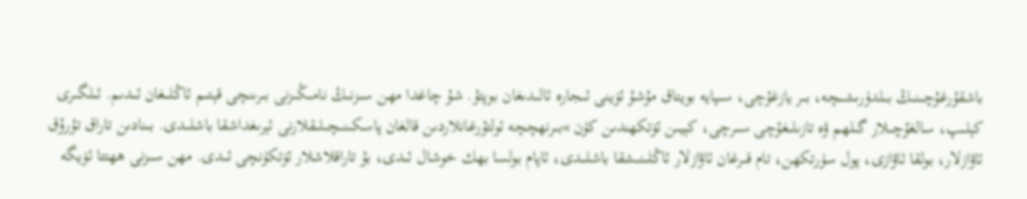باشقۇرغۇچىنىڭ بىلدۈرىشىچه، بىر يازغۇچى، سىپايه بويتاق مۇشۇ ئۆينى ئىجارە ئالىدىغان بوپتۇ. شۇ چاغدا مهن سىزنىڭ نامىڭىزنى بىرىنچى قېتىم ئاڭلىغان ئىدىم. ئىلگىرى كېلىپ، سالغۇچىلار گىلهم ۋە تازىلىغۇچى سىرچى، كېيىن ئۆتكهندىن كۈن »بىرنهچچه ئولتۇرغانلاردىن قالغان پاسكىنىچىلىقلارنى ئېرىغداشقا باشلىدى. بىنادىن تاراق تۇرۇق ئاۋازلار، بولقا ئاۋازى، پول سۈرتكهن، تام قىرغان ئاۋازلار ئاڭلىنىشقا باشلىدى، ئاپام بولسا بهك خوشال ئىدى، بۇ تاراقلاشلار ئۆتكۈنچى ئىدى. مهن سىزنى ھهتتا ئۆيگه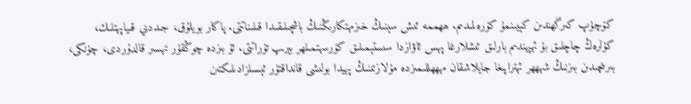كۆچۈپ كىرگهندىن كېيىنمۇ كۆرەلمىدىم. ھهممه ئىش سېنىڭ خىزمهتكارىڭنىڭ باشچىلىقىدا قىلىناتتى. پاكار بويلۇق، جىددىي قىياپهتلىك، كۈلرەڭ چاچلىق بۇ ئهپهندىم بارلىق ئىشلارغا پهس ئاۋازدا سىستېمىلىق كۆرسهتمىلهر بېرىپ تۇراتتى. ئۇ بىزدە چوڭقۇر تهسىر قالدۇردى، چۈنكى، بىرىنچىدىن بىزنىڭ شهھهر ئهتراپىغا جايلاشقان مهھهللىمىزدە مۇلازىمنىڭ پهيدا بولىشى قانداقتۇر ئېسىلزادىلىكتىن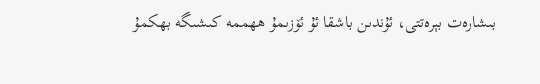بىشارەت بېرەتتى، ئۇندىن باشقا ئۇ ئۆزىمۇ ھهممه كىشىگه بهكمۇ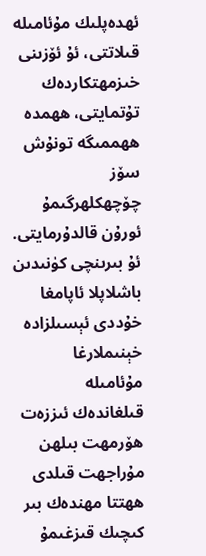ئهدەپلىك مۇئامىله قىلاتتى، ئۇ ئۆزىنى خىزمهتكاردەك تۇتمايتى، ھهمدە ھهممىگه تونۇش سۆز چۆچهكلهرگىمۇ ئورۇن قالدۇرمايتى. ئۇ بىرىنچى كۈنىدىن باشلاپلا ئاپامغا خۇددى ئېسىلزادە خېنىملارغا مۇئامىله قىلغاندەك ئىززەت ھۆرمهت بىلهن مۇراجهت قىلدى ھهتتا مهندەك بىر كىچىك قىزغىمۇ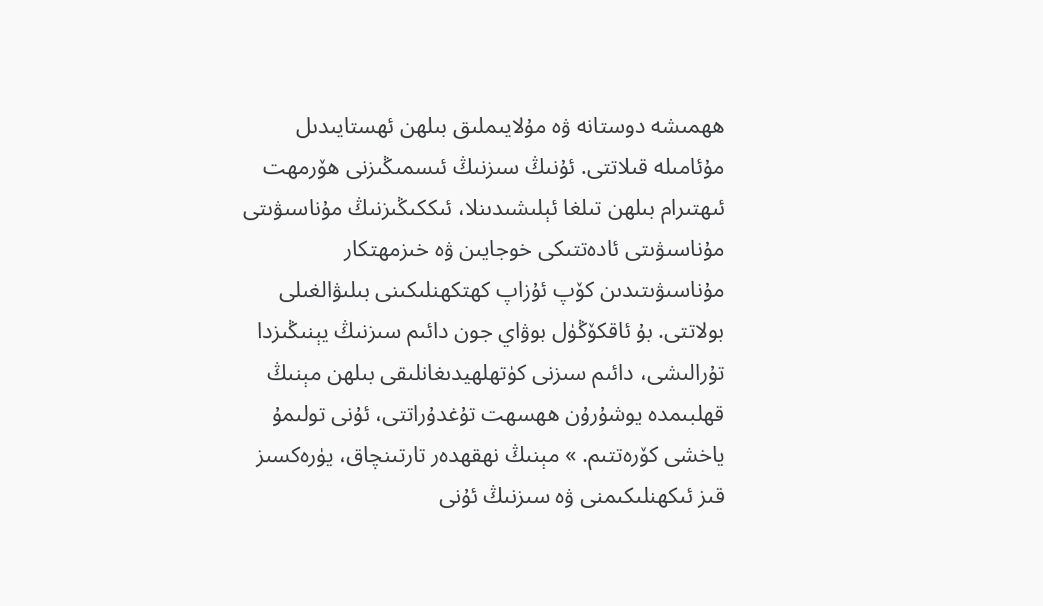ھهمىشه دوستانه ۋە مۇلايىملىق بىلهن ئهستايىدىل مۇئامىله قىلاتتى. ئۇنىڭ سىزنىڭ ئىسمىڭىزنى ھۆرمهت ئىهتىرام بىلهن تىلغا ئېلىشىدىنلا، ئىككىڭىزنىڭ مۇناسىۋىتى مۇناسىۋىتى ئادەتتىكى خوجايىن ۋە خىزمهتكار مۇناسىۋىتىدىن كۆپ ئۇزاپ كهتكهنلىكىنى بىلىۋالغىلى بولاتتى. بۇ ئاقكۆڭۈل بوۋاي جون دائىم سىزنىڭ يېنىڭىزدا تۇرالىشى، دائىم سىزنى كۈتهلهيدىغانلىقى بىلهن مېنىڭ قهلبىمدە يوشۇرۇن ھهسهت تۇغدۇراتتى، ئۇنى تولىمۇ ياخشى كۆرەتتىم. » مېنىڭ نهقهدەر تارتىنچاق، يۈرەكسىز قىز ئىكهنلىكىمنى ۋە سىزنىڭ ئۇنى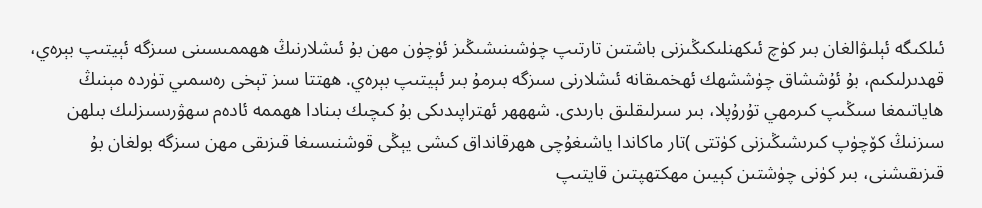ئىلكىگه ئېلىۋالغان بىر كۈچ ئىكهنلىكىڭىزنى باشتىن تارتىپ چۈشىنىشىڭىز ئۈچۈن مهن بۇ ئىشلارنىڭ ھهممىسىنى سىزگه ئېيتىپ بېرەي، قهدىرلىكىم، بۇ ئۇششاق چۈششهك ئهخمىقانه ئىشلارنى سىزگه بىرمۇ بىر ئېيتىپ بېرەي. ھهتتا سىز تېخى رەسمىي تۈردە مېنىڭ ھاياتىمغا سىڭىپ كىرمهي تۇرۇپلا، بىر سىرلىقلىق بارىدى. شهھهر ئهتراپىدىكى بۇ كىچىك بىنادا ھهممه ئادەم سهۋرىسىزلىك بىلهن سىزنىڭ كۆچۈپ كىرىشىڭىزنى كۈتتى )تار ماكاندا ياشىغۇچى ھهرقانداق كىشى يېڭى قوشنىسىغا قىزىقى مهن سىزگه بولغان بۇ قىزىقىشنى، بىر كۈنى چۈشتىن كېيىن مهكتهپتىن قايتىپ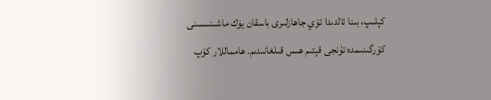كېلىپ، بىنا ئالدىدا ئۆي جاھازلىرى باسقان يۈك ماشىنىسىنى كۆرگىنىمدە تۇنجى قېتىم ھىس قىلغانىدىم. ھامماللار كۆپ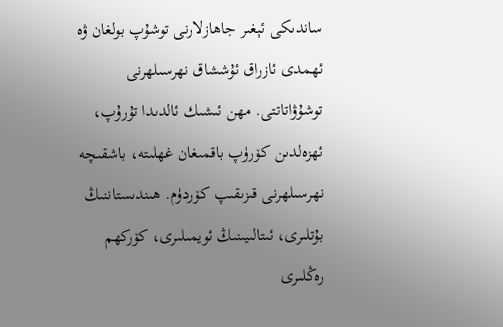ساندىكى ئېغىر جاھازلارنى توشۇپ بولغان ۋە ئهمدى ئازراق ئۇششاق نهرسىلهرنى توشۇۋاتاتتى. مهن ئىشىك ئالدىدا تۇرۇپ، ئهزەلدىن كۆرۈپ باقمىغان غهلىته، باشقىچه نهرسىلهرنى قىزىقىپ كۆردۈم. ھىندىستاننىڭ بۇتلىرى، ئىتالىيىنىڭ ئويمىلىرى، كۆركهم رەڭلىرى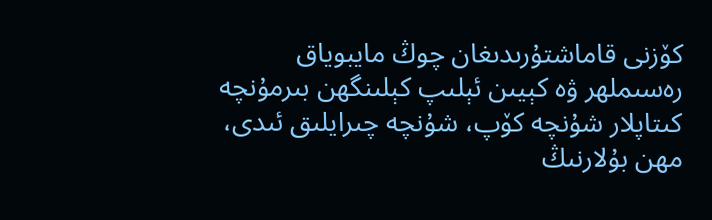كۆزنى قاماشتۇرىدىغان چوڭ مايبوياق رەسىملهر ۋە كېيىن ئېلىپ كېلىنگهن بىرمۇنچه كىتاپلار شۇنچه كۆپ، شۇنچه چىرايلىق ئىدى، مهن بۇلارنىڭ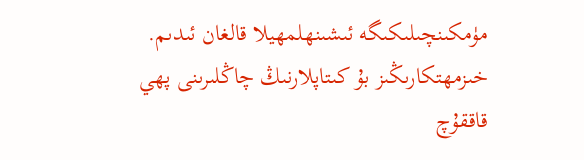مۈمكىنچىلىكىگه ئىشىنهلمهيلا قالغان ئىدىم. خىزمهتكارىڭىز بۇ كىتاپلارنىڭ چاڭلىرىنى پهي قاققۇچ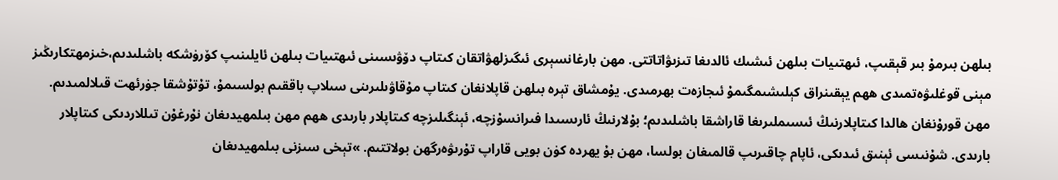بىلهن بىرمۇ بىر قېقىپ، ئىهتىيات بىلهن ئىشىك ئالدىغا تىزىۋاتاتتى. مهن بارغانسېرى ئىگىزلهۋاتقان كىتاپ دۆۋىسىنى ئىهتىيات بىلهن ئايلىنىپ كۆرۈشكه باشلىدىم،خىزمهتكارىڭىز مېنى قوغلىۋەتمىدى ھهم يېقىنراق كېلىشىمگىمۇ ئىجازەت بهرمىدى. يۇمشاق تېرە بىلهن قاپلانغان كىتاپ مۇقاۋىلىرىنى سىلاپ باققىم بولسىمۇ، تۇتۇشقا جۈرئهت قىلالمىدىم. مهن قورۇنغان ھالدا كىتاپلارنىڭ ئىسىملىرىغا قاراشقا باشلىدىم؛ بۇلارنىڭ ئارىسىدا فىرانسۇزچه، ئېنگىلىزچه كىتاپلار بارىدى ھهم مهن بىلمهيدىغان نۇرغۇن تىللاردىكى كىتاپلار بارىدى. شۇنىسى ئېنىق ئىدىكى، ئاپام چاقىرىپ قالمىغان بولسا، مهن بۇ يهردە كۈن بويى قاراپ تۇرىۋەرگهن بولاتتىم. »تېخى سىزنى بىلمهيدىغان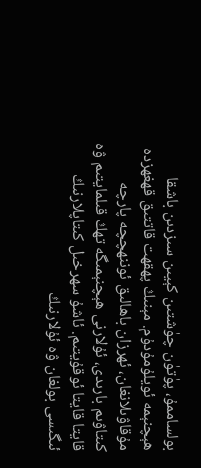بولساممۇ، پۈتۈن چۈشتىن كېيىن سىزدىن باشقا ھېچنېمه ئويلۇمۇدۇم. مېنىڭ پهقهت قاتتىق قهغهزدە مۇقاۋىلانغان، ئهرزان باھالىق ئوننهچچه پارچه كىتاۋىم بارىدى، ئۇلارنى ھېچنېمىگه تهڭ قىلمايتىم ۋە قايتا قايتا ئوقۇيتىم. ئاشۇ سهرخىل كىتاپلارنىڭ ئىگىسى بولغان ۋە ئۇلارنىڭ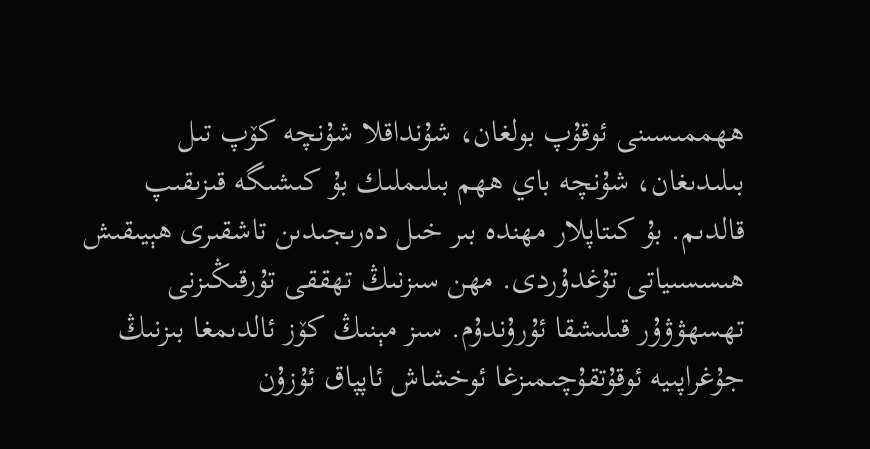ھهممىسىنى ئوقۇپ بولغان، شۇنداقلا شۇنچه كۆپ تىل بىلىدىغان، شۇنچه باي ھهم بىلىملىك بۇ كىشىگه قىزىقىپ قالدىم. بۇ كىتاپلار مهندە بىر خىل دەرىجىدىن تاشقىرى ھېيىقىش ھىسسىياتى تۇغدۇردى. مهن سىزنىڭ تهققى تۇرقىڭىزنى تهسهۋۋۇر قىلىشقا ئۇرۇندۇم. سىز مېنىڭ كۆز ئالدىمغا بىزنىڭ جۇغراپىيه ئوقۇتقۇچىمىزغا ئوخشاش ئاپپاق ئۇزۇن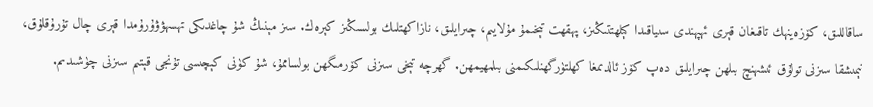ساقاللىق، كۆزەينهك تاقىغان قېرى ئهپهندى سىياقىدا كېلهتتىڭىز، پهقهت تېخىمۇ مۇلايىم، چىرايلىق، نازاكهتلىك بولسىڭىز كېرەك. سىز مېنىڭ شۇ چاغدىكى تهسهۋۋۇرۇمدا قېرى چال تۇرۇقلۇق، نېمىشقا سىزنى تولۇق ئىشهنچ بىلهن چىرايلىق دەپ كۆز ئالدىمغا كهلتۈرگهنلىكىمنى بىلمهيمهن. گهرچه تېخى سىزنى كۆرمىگهن بولساممۇ، شۇ كۈنى كېچىسى تۇنجى قېتىم سىزنى چۈشىدىم.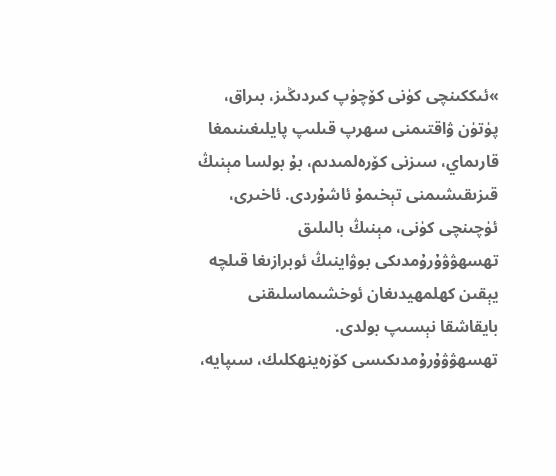»ئىككىنچى كۈنى كۆچۈپ كىردىڭىز، بىراق، پۈتۈن ۋاقتىمنى سهرپ قىلىپ پايلىغىنىمغا قارىماي، سىزنى كۆرەلمىدىم، بۇ بولسا مېنىڭ قىزىقىشىمنى تېخىمۇ ئاشۇردى. ئاخىرى، ئۈچىنچى كۈنى، مېنىڭ بالىلىق تهسهۋۋۇرۇمدىكى بوۋاينىڭ ئوبرازىغا قىلچه يېقىن كهلمهيدىغان ئوخشىماسلىقنى بايقاشقا نېسىپ بولدى. تهسهۋۋۇرۇمدىكىسى كۆزەينهكلىك، سىپايه،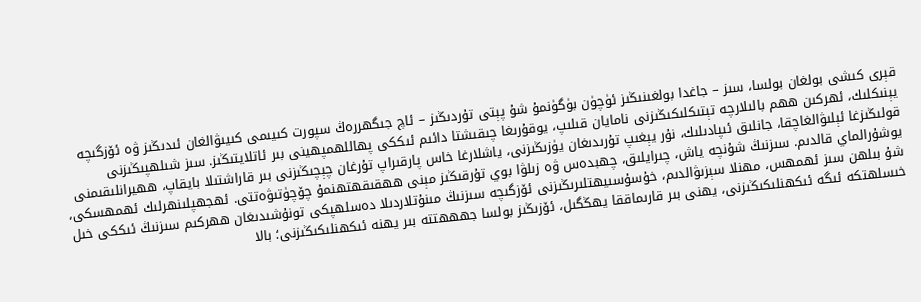قېرى كىشى بولغان بولسا، سىز – جاغدا بولغىنىڭىز ئۈچۈن بۈگۈنمۇ شۇ پېتى تۇردىڭىز – ئاچ جىگهررەڭ سپورت كىيىمى كىيىۋالغان ئىدىڭىز ۋە ئۆزگىچه يېنىكلىك، ئهركىن ھهم بالىلارچه تېتىكلىكىڭىزنى نامايان قىلىپ، يوقۇرىغا چىقىشتا دائىم ئىككى پهاللهمپهينى بىر ئاتلايتىڭىز. سىز شىلهپىڭىزنى قولىڭىزغا ئېلىۋالغاچقا، جانلىق ئىپادىلىك، نۇر يېغىپ تۇرىدىغان يۈزىڭىزنى، ياشلارغا خاس پارقىراپ تۇرغان چېچىڭىزنى بىر قاراشتىلا بايقاپ، ھهيرانلىقىمنى يوشۇرالماي قالدىم. سىزنىڭ شۇنچه ياش، چىرايلىق، چهبدەس ۋە زىلۋا بوي تۇرقىڭىز مېنى ھهقىقهتهنمۇ چۆچۈتىۋەتتى. ئهجهپلىنهرلىك ئهمهسكى، شۇ بىلهن سىز ئهمهس، مهنلا سېزىۋالدىم، خۇسۇسىيهتلىرىڭىزنى ئۆزگىچه سىزنىڭ مىنۇتلاردىلا دەسلهپكى تونۇشىدىغان ھهركىم سىزنىڭ ئىككى خىل خىسلهتكه ئىگه ئىكهنلىكىڭىزنى، يهنى بىر قارىماققا يهڭگىل، ئۆزىڭىز بولسا جهھهتته بىر يهنه ئىكهنلىكىڭىزنى؛ بالا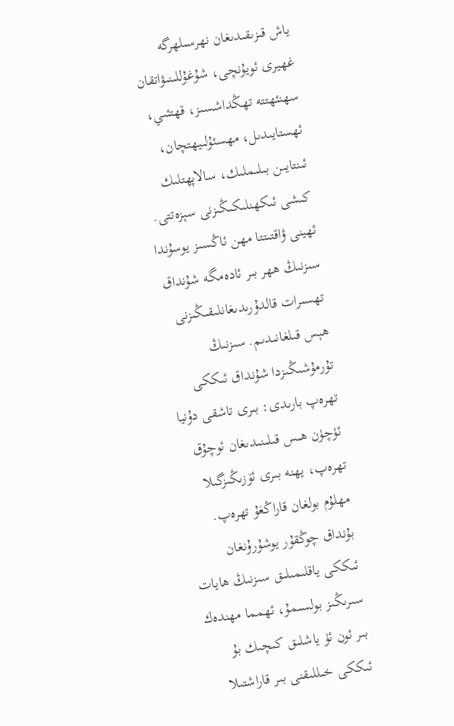ياش قىزىقىدىغان نهرسىلهرگه غهيرى ئويۇنچى، شۇغۇللىنىۋاتقان سهنئهتته تهڭداشسىز، قهتئىي، ئهستايىدىل، مهسئۇلىيهتچان، ئىنتايىن بىلىملىك، سالاپهتلىك كىشى ئىكهنلىكىڭىزنى سېزەتتى. ئهينى ۋاقتىتتا مهن ئاڭسىز يوسۇندا سىزنىڭ ھهر بىر ئادەمگه شۇنداق تهسىرات قالدۇرىدىغانلىقىڭىزنى ھېس قىلغانىدىم. سىزنىڭ تۇرمۇشىڭىزدا شۇنداق ئىككى تهرەپ بارىدى: بىرى تاشقى دۇنيا ئۈچۈن ھىس قىلىنىدىغان ئوچۇق تهرەپ، يهنه بىرى ئۆزىڭىزگىلا مهلۇم بولغان قاراڭغۇ تهرەپ. بۇنداق چوڭقۇر يوشۇرۇنغان ئىككى ياقلىمىلىق سىزنىڭ ھايات سىرىڭىز بولسىمۇ، ئهمما مهندەك بىر ئون ئۈ ياشلىق كىچىك بۇ ئىككى خىللىقنى بىر قاراشتىلا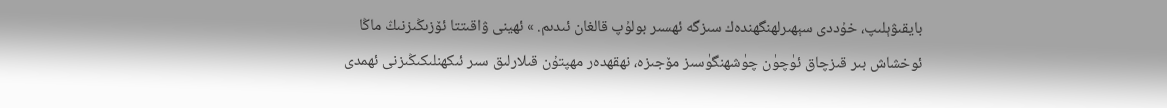بايقىۋېلىپ، خۇددى سېهىرلهنگهندەك سىزگه ئهسىر بولۇپ قالغان ئىدىم. » ئهينى ۋاقىتتا ئۆزىڭىزنىڭ ماڭا ئوخشاش بىر قىزچاق ئۈچۈن چۈشهنگۈسىز مۆجىزە، نهقهدەر مهپتۇن قىلارلىق سىر ئىكهنلىكىڭىزنى ئهمدى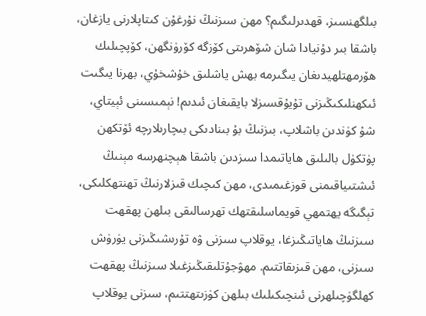بىلگهنسىز، قهدىرلىگىم؟ مهن سىزنىڭ نۇرغۇن كىتاپلارنى يازغان، باشقا بىر دۇنيادا شان شۆھرىتى كۆزگه كۆرۈنگهن، كۆپچىلىك ھۆرمهتلهيدىغان يىگىرمه بهش ياشلىق خۇشخۇي، بهرنا يىگىت ئىكهنلىكىڭىزنى تۇيۇقسىزلا بايقىغان ئىدىم! نېمىسىنى ئېيتاي، شۇ كۈندىن باشلاپ، بىزنىڭ بۇ بىنادىكى بىچارىلارچه ئۆتكهن پۈتكۈل بالىلىق ھاياتىمدا سىزدىن باشقا ھېچنهرسه مېنىڭ ئىشتىياقىمنى قوزغىمىدى، مهن كىچىك قىزلارنىڭ تهنتهكلىكى، تېگىگه يهتمهي قويماسلىقتهك تهرسالىقى بىلهن پهقهت سىزنىڭ ھاياتىڭىزغا، يوقلاپ سىزنى ۋە تۇرىشىڭىزنى يۈرۈش سىزنى، مهن قىزىقاتتىم. مهۋجۇتلىقىڭىزغىلا سىزنىڭ پهقهت كهلگۈچىلهرنى ئىنچىكىلىك بىلهن كۈزىتهتتىم، سىزنى يوقلاپ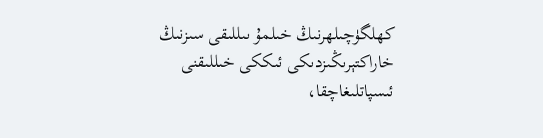كهلگۈچىلهرنىڭ خىلمۇ ىىللىقى سىزنىڭ خاراكتېرىڭىزدىكى ئىككى خىللىقنى ئىسپاتلىغاچقا،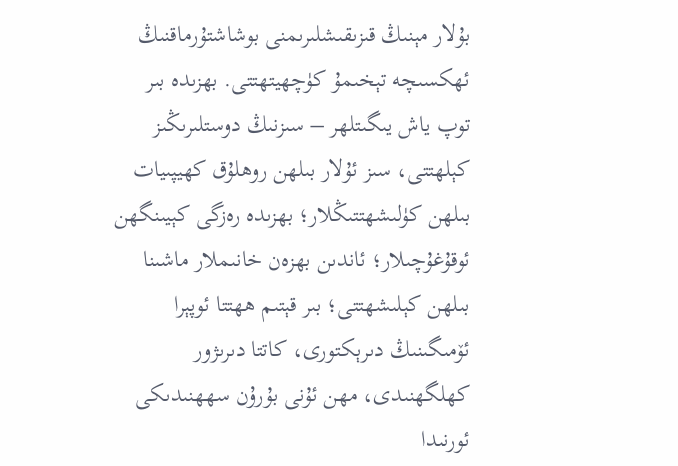بۇلار مېنىڭ قىزىقىشلىرىمنى بوشاشتۇرماقنىڭ ئهكسىچه تېخىمۇ كۈچهيتهتتى. بهزىدە بىر توپ ياش يىگىتلهر – سىزنىڭ دوستلىرىڭىز كېلهتتى، سىز ئۇلار بىلهن روھلۇق كهيپىيات بىلهن كۈلىشهتتىڭلار؛ بهزىدە رەزگى كېيىنگهن ئوقۇغۇچىلار؛ ئاندىن بهزەن خانىملار ماشىنا بىلهن كېلىشهتتى؛ بىر قېتىم ھهتتا ئوپېرا ئۆمىگىنىڭ دىرېكتورى، كاتتا دىرىژور كهلگهنىدى، مهن ئۇنى بۇرۇن سهھنىدىكى ئورنىدا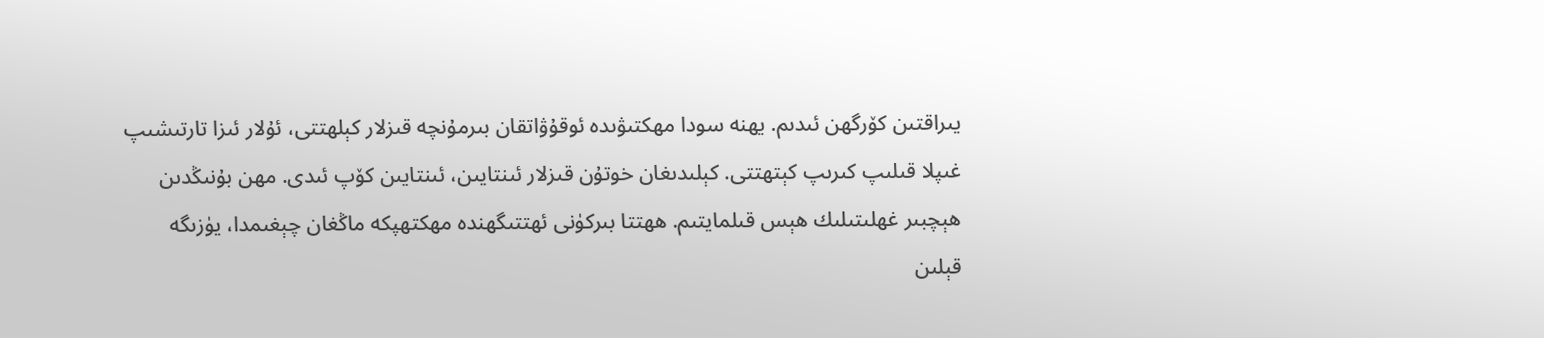يىراقتىن كۆرگهن ئىدىم. يهنه سودا مهكتىۋىدە ئوقۇۋاتقان بىرمۇنچه قىزلار كېلهتتى، ئۇلار ئىزا تارتىشىپ غىپلا قىلىپ كىرىپ كېتهتتى. كېلىدىغان خوتۇن قىزلار ئىنتايىن، ئىنتايىن كۆپ ئىدى. مهن بۇنىڭدىن ھېچبىر غهلىتىلىك ھېس قىلمايتىم. ھهتتا بىركۈنى ئهتتىگهندە مهكتهپكه ماڭغان چېغىمدا، يۈزىگه قېلىن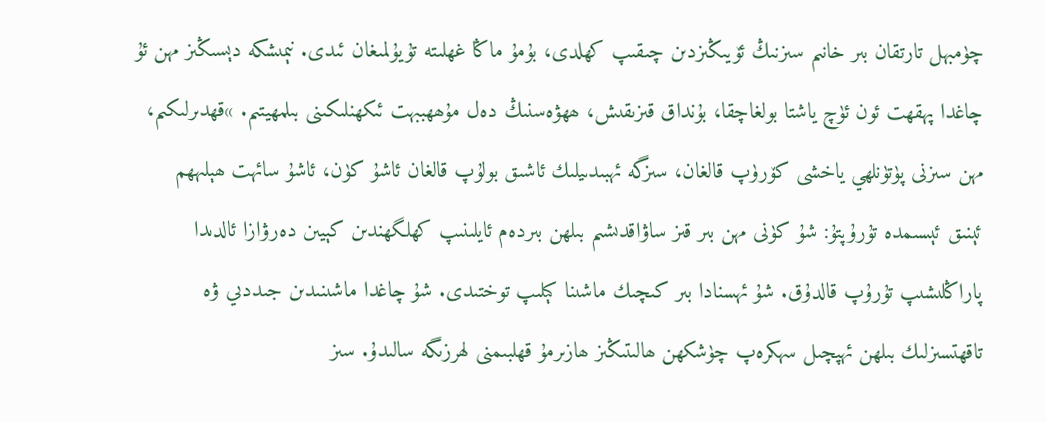چۈمبهل تارتقان بىر خانىم سىزنىڭ ئۆيىڭىزدىن چىقىپ كهلدى، بۇمۇ ماڭا غهلىته تۇيۇلمىغان ئىدى. نېمىشكه دېسىڭىز مهن ئۇ چاغدا پهقهت ئون ئۈچ ياشتا بولغاچقا، بۇنداق قىزىقىش، ھهۋەسنىڭ دەل مۇھهببهت ئىكهنلىكىنى بىلمهيتىم. »قهدىرلىكىم، مهن سىزنى پۈتۈنلهي ياخشى كۆرۈپ قالغان، سىزگه ئهبىدىيلىك ئاشىق بولۇپ قالغان ئاشۇ كۈن، ئاشۇ سائهت ھېلىههم ئېنىق ئېسىمدە تۇرۇپتۇ: شۇ كۈنى مهن بىر قىز ساۋاقدىشىم بىلهن بىردەم ئايلىنىپ كهلگهندىن كېيىن دەرۋازا ئالدىدا پاراڭلىشىپ تۇرۇپ قالدۇق. شۇ ئهسنادا بىر كىچىك ماشىنا كېلىپ توختىدى. شۇ چاغدا ماشىنىدىن جىددىي ۋە تاقهتسىزلىك بىلهن ئهپچىل سهكرەپ چۈشكهن ھالىتىڭىز ھازىرمۇ قهلبىمنى لهرزىگه سالىدۇ. سىز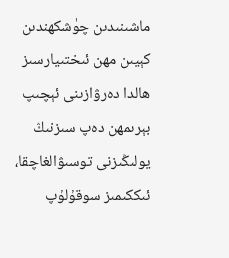ماشىنىدىن چۈشكهندىن كېيىن مهن ئىختىيارسىز ھالدا دەرۋازىنى ئېچىپ بېرىمهن دەپ سىزنىڭ يولىڭىزنى توسىۋالغاچقا، ئىككىمىز سوقۇلۇپ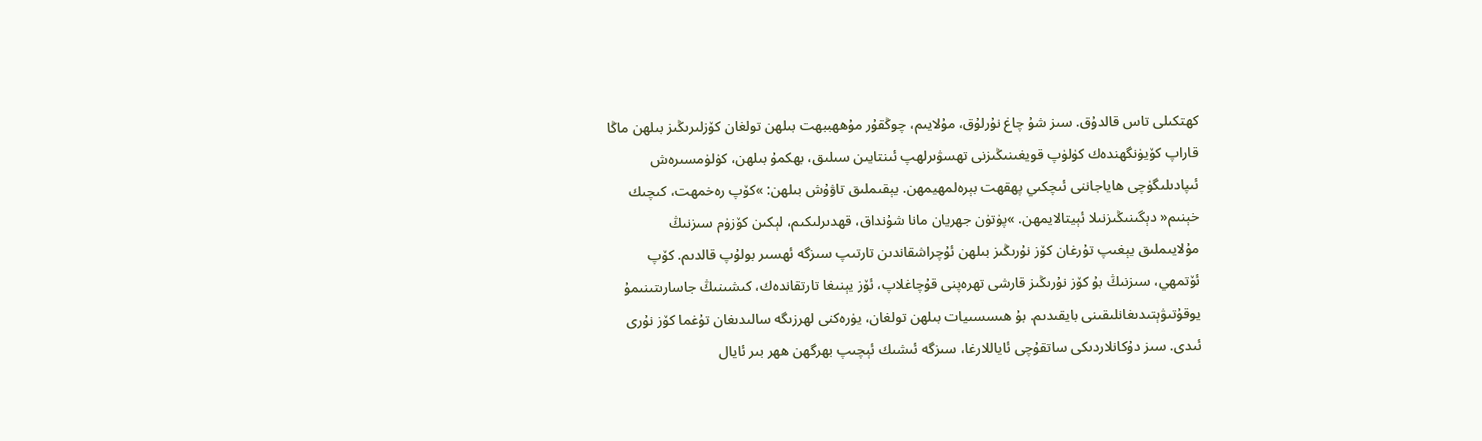كهتكىلى تاس قالدۇق. سىز شۇ چاغ نۇرلۇق، مۇلايىم، چوڭقۇر مۇھهببهت بىلهن تولغان كۆزلىرىڭىز بىلهن ماڭا قاراپ كۆيۈنگهندەك كۈلۈپ قويغىنىڭىزنى تهسۋىرلهپ ئىنتايىن سىلىق، بهكمۇ بىلهن، كۈلۈمسىرەش ئىپادىلىگۈچى ھاياجاننى ئىچكىي پهقهت بېرەلمهيمهن. يېقىملىق تاۋۇش بىلهن: »كۆپ رەخمهت، كىچىك خېنىم« دېگىنىڭىزنىلا ئېيتالايمهن. »پۈتۈن جهريان مانا شۇنداق، قهدىرلىكىم، لېكىن كۆزۈم سىزنىڭ مۇلايىملىق يېغىپ تۇرغان كۆز نۇرىڭىز بىلهن ئۇچراشقاندىن تارتىپ سىزگه ئهسىر بولۇپ قالدىم. كۆپ ئۆتمهي، سىزنىڭ بۇ كۆز نۇرىڭىز قارشى تهرەپنى قۇچاغلاپ، ئۆز يېنىغا تارتقاندەك، كىشىنىڭ جاسارىتىنىمۇ يوقۇتىۋېتىدىغانلىقىنى بايقىدىم. بۇ ھىسسىيات بىلهن تولغان، يۈرەكنى لهرزىگه سالىدىغان تۇغما كۆز نۇرى ئىدى. سىز دۇكانلاردىكى ساتقۇچى ئاياللارغا، سىزگه ئىشىك ئېچىپ بهرگهن ھهر بىر ئايال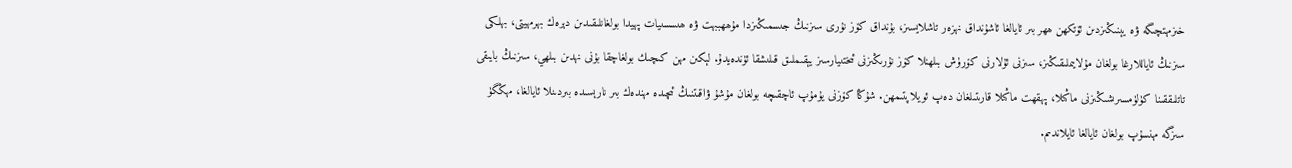خىزمهتچىگه ۋە يېنىڭىزدىن ئۆتكهن ھهر بىر ئايالغا ئاشۇنداق نهزەر تاشلايسىز، بۇنداق كۆز نۇرى سىزنىڭ جىسمىڭىزدا مۇھهببهت ۋە ھىسسىيات پهيدا بولغانلىقىدىن دېرەك بهرمهيتى، بهلكى سىزنىڭ ئاياللارغا بولغان مۇلايىملىقىڭىز، سىزنى ئۇلارنى كۆرۈش بىلهنلا كۆز نۇرىڭىزنى ئىختىيارسىز يېقىملىق قىلىشقا ئۈندەيدۇ. لېكىن مهن كىچىك بولغاچقا بۇنى نهدىن بىلهي، سىزنىڭ بايىقى تاتلىققىنا كۈلۈمسىرىشىڭىزنى ماڭىلا، پهقهت ماڭىلا قارىتىلغان دەپ ئويلاپتىمهن. شۇڭا كۆزنى يۇمۇپ ئاچقىچه بولغان مۇشۇ ۋاقىتنىڭ ئىچىدە مهندەك بىر نارېسىدە بىردىنلا ئايالغا، مهڭگۈ سىزگه مهنسۇپ بولغان ئايالغا ئايلاندىم.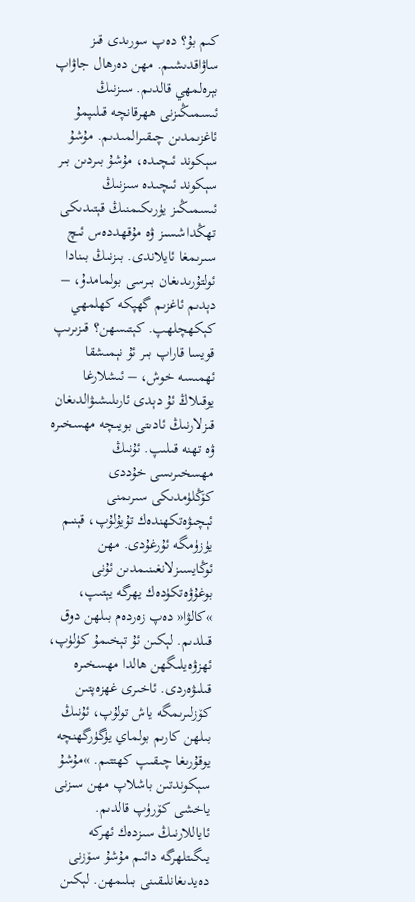كىم بۇ؟ دەپ سورىدى قىز ساۋاقدىشىم. مهن دەرھال جاۋاپ بېرەلمهي قالدىم. سىزنىڭ ئىسمىڭىزنى ھهرقانچه قىلىپمۇ ئاغزىمدىن چىقىرالمىدىم. مۇشۇ سېكوند ئىچىدە، مۇشۇ بىردىن بىر سېكوند ئىچىدە سىزنىڭ ئىسمىڭىز يۈرىكىمنىڭ قېتىدىكى تهڭداشسىز ۋە مۇقهددەس ئىچ سىرىمغا ئايلاندى. بىزنىڭ بىنادا ئولتۇرىدىغان بىرسى بولمامدۇ، – دېدىم ئاغزىم گهپكه كهلمهي كېكهچلهپ. كېتىسهن؟ قىزىرىپ قويسا قاراپ بىر ئۇ نېمىشقا ئهمىسه خوش، – ئىشلارغا يوقىلاڭ ئۇ دېدى ئارىلىشىۋالدىغان قىزلارنىڭ ئادىتى بويىچه مهسخىرە ۋە تهنه قىلىپ. ئۇنىڭ مهسخىرىسى خۇددى كۆڭلۈمدىكى سىرىمنى ئېچىۋەتكهندەك تۇيۇلۇپ، قېنىم يۈزۈمگه ئۇرغۇدى. مهن ئوڭايسىزلانغىنىمدىن ئۇنى بوغۇۋەتكۈدەك يهرگه يېتىپ، »كالۋا« دەپ زەردەم بىلهن دوق قىلدىم. لېكىن ئۇ تېخىمۇ كۈلۈپ، ئهزۋەيلىگهن ھالدا مهسخىرە قىلىۋەردى. ئاخىرى غهزەپتىن كۆزلىرىمگه ياش تولۇپ، ئۇنىڭ بىلهن كارىم بولماي يۈگۈرگهنچه يوقۇرىغا چىقىپ كهتتىم. »مۇشۇ سېكوندتىن باشلاپ مهن سىزنى ياخشى كۆرۈپ قالدىم. ئاياللارنىڭ سىزدەك ئهركه يىگىتلهرگه دائىم مۇشۇ سۆزنى دەيدىغانلىقىنى بىلىمهن. لېكىن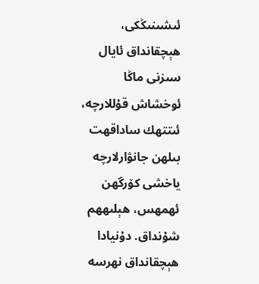ئىشىنىڭكى، ھېچقانداق ئايال سىزنى ماڭا ئوخشاش قۇللارچه، ئىتتهك ساداقهت بىلهن جانۋارلارچه ياخشى كۆرگهن ئهمهس، ھېلىههم شۇنداق. دۇنيادا ھېچقانداق نهرسه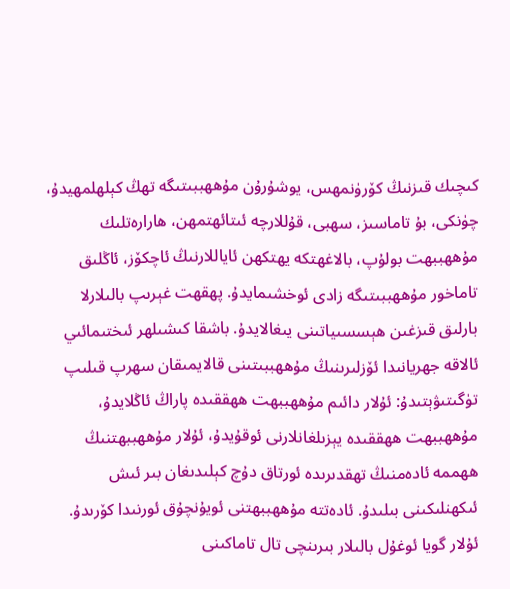كىچىك قىزنىڭ كۆرۈنمهس، يوشۇرۇن مۇھهببىتىگه تهڭ كېلهلمهيدۇ، چۈنكى، بۇ تاماسىز، سهبى، قۇللارچه ئىتائهتمهن، ھارارەتلىك مۇھهببهت بولۇپ، بالاغهتكه يهتكهن ئاياللارنىڭ ئاچكۆز، ئاڭلىق تاماخور مۇھهببىتىگه زادى ئوخشىمايدۇ. پهقهت غېرىپ بالىلارلا بارلىق قىزغىن ھېسسىياتىنى يىغالايدۇ. باشقا كىشىلهر ئىختىمائىي ئالاقه جهريانىدا ئۆزلىرىنىڭ مۇھهببىتىنى قالايمىقان سهرپ قىلىپ تۈگىتىۋېتىدۇ: ئۇلار دائىم مۇھهببهت ھهققىدە پاراڭ ئاڭلايدۇ، مۇھهببهت ھهققىدە يېزىلغانلارنى ئوقۇيدۇ، ئۇلار مۇھهببهتنىڭ ھهممه ئادەمنىڭ تهقدىرىدە ئورتاق دۇچ كېلىدىغان بىر ئىش ئىكهنلىكىنى بىلىدۇ. ئادەتته مۇھهببهتنى ئويۇنچۇق ئورنىدا كۆرىدۇ. ئۇلار گويا ئوغۇل بالىلار بىرىنچى تال تاماكىنى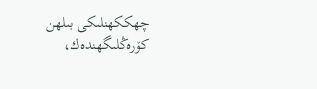چهككهنلىكى بىلهن كۆرەڭلىگهندەك،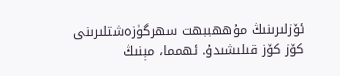ئۆزلىرىنىڭ مۇھهببهت سهرگۈزەشتلىرىنى كۆز كۆز قىلىشىدۇ. ئهمما، مېنىڭ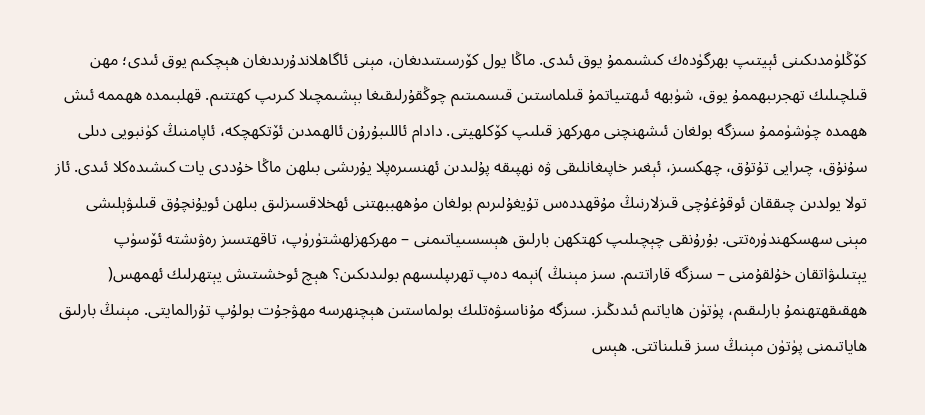كۆڭلۈمدىكىنى ئېيتىپ بهرگۈدەك كىشىممۇ يوق ئىدى. ماڭا يول كۆرسىتىدىغان، مېنى ئاگاھلاندۇرىدىغان ھېچكىم يوق ئىدى؛ مهن قىلچىلىك تهجرىبهممۇ يوق، شۈبهه ئىهتىياتمۇ قىلماستىن قىسمىتىم چوڭقۇرلىقىغا بېشىمچىلا كىرىپ كهتتىم. قهلبىمدە ھهممه ئىش ھهمدە چۈشۈممۇ سىزگه بولغان ئىشهنچنى مهركهز قىلىپ كۆكلهيتى. دادام ئاللىبۇرۇن ئالهمدىن ئۆتكهچكه، ئاپامنىڭ كۈنبويى دىلى سۇنۇق، چىرايى تۇتۇق، چهكسىز، ئېغىر خاپىغانلىقى ۋە نهپىقه پۇلىدىن ئهنسىرەپلا يۇرىشى بىلهن ماڭا خۇددى يات كىشىدەكلا ئىدى. ئاز تولا يولدىن چىققان ئوقۇغۇچى قىزلارنىڭ مۇقهددەس تۇيغۇلىرىم بولغان مۇھهببهتنى ئهخلاقسىزلىق بىلهن ئويۇنچۇق قىلىۋېلىشى مېنى سهسكهندۈرەتتى. بۇرۇنقى چېچىلىپ كهتكهن بارلىق ھېسسىياتىمنى – مهركهزلهشتۈرۈپ، تاقهتسىز رەۋىشته ئۆسۈپ يېتىلىۋاتقان خۇلقۇمنى – سىزگه قاراتتىم. سىز مېنىڭ )نېمه دەپ تهرىپلىسهم بولىدىكىن؟ ھېچ ئوخشىتىش يېتهرلىك ئهمهس( ھهقىقهتهنمۇ بارلىقىم، پۈتۈن ھاياتىم ئىدىڭىز. سىزگه مۇناسىۋەتلىك بولماستىن ھېچنهرسه مهۋجۇت بولۇپ تۇرالمايتى. مېنىڭ بارلىق ھاياتىمنى پۈتۈن مېنىڭ سىز قىلىناتتى. ھېس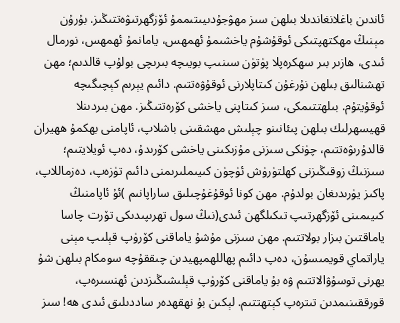ئاندىن باغلانغاندىلا بىلهن سىز مهۋجۇدىيىتىممۇ ئۆزگهرتىۋەتتىڭىز. بۇرۇن مېنىڭ مهكتهپتىكى ئوقۇشۇم ياخشىمۇ ئهمهس، يامانمۇ ئهمهس، نورمال ئىدى، ھازىر بىر سهكرەپلا پۈتۈن سىنىپ بويىچه بىرىچى بولۇپ قالدىم؛ مهن تهشنالىق بىلهن نۇرغۇن كىتاپلارنى ئوقۇۋەتتىم. دائىم يېرىم كېچىگىچه ئوقۇيتۇم. بىلهتتىمكى، سىز كىتاپنى ياخشى كۆرەتتىڭىز. مهن بىردىنلا قهيسهرلىك بىلهن پىئانىنو چېلىش مهشقىنى باشلاپ، ئاپامنى بهكمۇ ھهيران قالدۇرىۋەتتىم، چۈنكى سىزنى مۇزىكىنى ياخشى كۆرىدۇ، دەپ ئويلايتىم؛ سىزنىڭ زوقىڭىزنى كهلتۈرۈش ئۈچۈن كىيىملىرىمنى دائىم تۈزەپ، دەزماللاپ، پاكىز يۈرىدىغان بولدۇم. مهن كونا ئوقۇغۇچىلىق ساراپانىم )ئۇ ئاپامنىڭ كىيىمىنى ئۆزگهرتىپ تىكىلگهن ئىدى(نىڭ سول تهرىپىدىكى تۆرت چاسا ياماقتىن بىزار بولاتتىم. مهن سىزنى مۇشۇ ياماقنى كۆرۈپ قېلىپ مېنى ياراتماي قويمىسۇن، دەپ دائىم پهاللهمپهيدىن چىققۇچه سومكام بىلهن شۇ يهرنى توسۇۋالاتتىم ۋە بۇ ياماقنى كۆرۈپ قېلىشىڭىزدىن ئهنسىرەپ، قورققىنىمدىن تىترەپ كېتهتتىم. لېكىن بۇ نهقهدەر ساددىلىق ئىدى ھه! سىز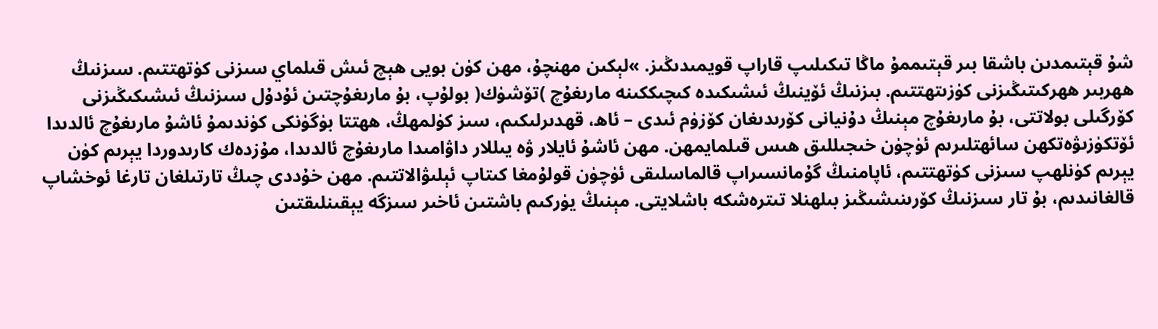شۇ قېتىمدىن باشقا بىر قېتىممۇ ماڭا تىكىلىپ قاراپ قويمىدىڭىز. »لېكىن مهنچۇ، مهن كۈن بويى ھېچ ئىش قىلماي سىزنى كۈتهتتىم. سىزنىڭ ھهربىر ھهركىتىڭىزنى كۈزىتهتتىم. بىزنىڭ ئۆينىڭ ئىشىكىدە كىچىككىنه مارىغۇچ )تۆشۈك( بولۇپ، بۇ مارىغۇچتىن ئۇدۇل سىزنىڭ ئىشىكىڭىزنى كۆرگىلى بولاتتى، بۇ مارىغۇچ مېنىڭ دۇنيانى كۆرىدىغان كۆزۈم ئىدى – ئاھ، قهدىرلىكىم، سىز كۈلمهڭ، ھهتتا بۈگۈنكى كۈندىمۇ ئاشۇ مارىغۇچ ئالدىدا ئۆتكۈزىۋەتكهن سائهتلىرىم ئۈچۈن خىجىللىق ھىس قىلمايمهن. مهن ئاشۇ ئايلار ۋە يىللار داۋامىدا مارىغۇچ ئالدىدا، مۇزدەك كارىدوردا يېرىم كۈن يېرىم كۈنلهپ سىزنى كۈتهتتىم، ئاپامنىڭ گۇمانسىراپ قالماسلىقى ئۈچۈن قولۇمغا كىتاپ ئېلىۋالاتتىم. مهن خۇددى چىڭ تارتىلغان تارغا ئوخشاپ قالغانىدىم، بۇ تار سىزنىڭ كۆرىنىشىڭىز بىلهنلا تىترەشكه باشلايتى. مېنىڭ يۈركىم باشتىن ئاخىر سىزگه يېقىنلىقتىن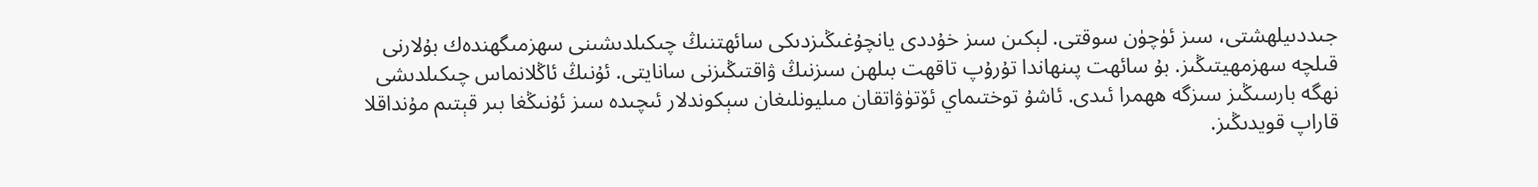جىددىيلهشتى، سىز ئۈچۈن سوقتى. لېكىن سىز خۇددى يانچۇغىڭىزدىكى سائهتنىڭ چىكىلدىشىنى سهزمىگهندەك بۇلارنى قىلچه سهزمهيتىڭىز. بۇ سائهت پىنهاندا تۇرۇپ تاقهت بىلهن سىزنىڭ ۋاقتىڭىزنى سانايتى. ئۇنىڭ ئاڭلانماس چىكىلدىشى نهگه بارسىڭىز سىزگه ھهمرا ئىدى. ئاشۇ توختىماي ئۆتۈۋاتقان مىليونلىغان سېكوندلار ئىچىدە سىز ئۇنىڭغا بىر قېتىم مۇنداقلا قاراپ قويدىڭىز.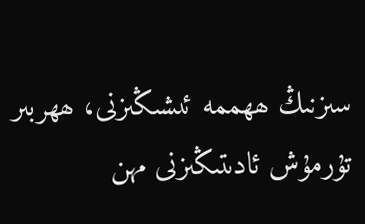سىزنىڭ ھهممه ئىشىڭىزنى، ھهربىر تۇرمۇش ئادىتىڭىزنى مهن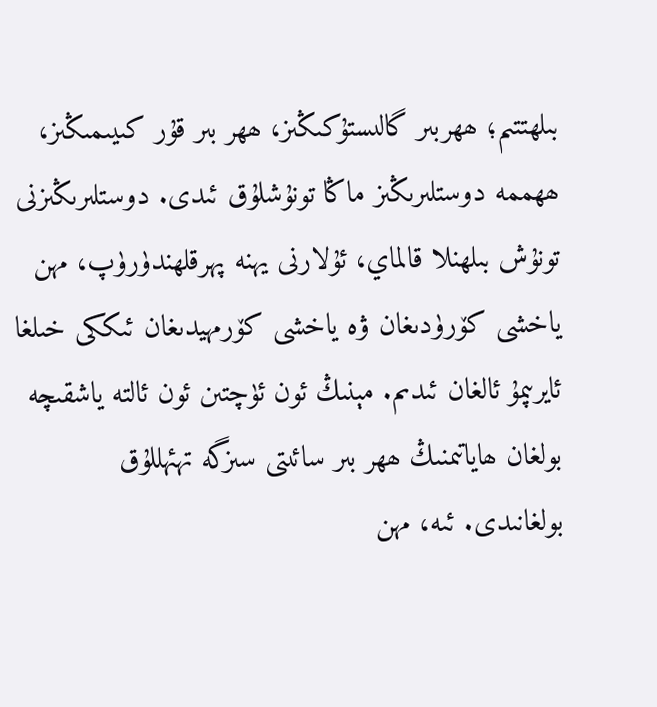بىلهتتىم؛ ھهربىر گالىستۇكىڭىز، ھهر بىر قۇر كىيىمىڭىز، ھهممه دوستلىرىڭىز ماڭا تونۇشلۇق ئىدى. دوستلىرىڭىزنى تونۇش بىلهنلا قالماي، ئۇلارنى يهنه پهرقلهندۈرۈپ، مهن ياخشى كۆرۈدىغان ۋە ياخشى كۆرمهيدىغان ئىككى خىلغا ئايرىپمۇ ئالغان ئىدىم. مېنىڭ ئون ئۈچتىن ئون ئالته ياشقىچه بولغان ھاياتىمنىڭ ھهر بىر سائىتى سىزگه تهئهللۇق بولغانىدى. ئىه، مهن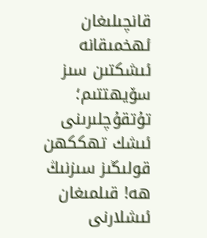قانچىلىغان ئهخمىقانه ئىشكتىن سىز سۆيهتتىم؛ تۇتقۇچلىرىنى ئىشك تهككهن قولىڭىز سىزنىڭ ھه! قىلمىغان ئىشلارنى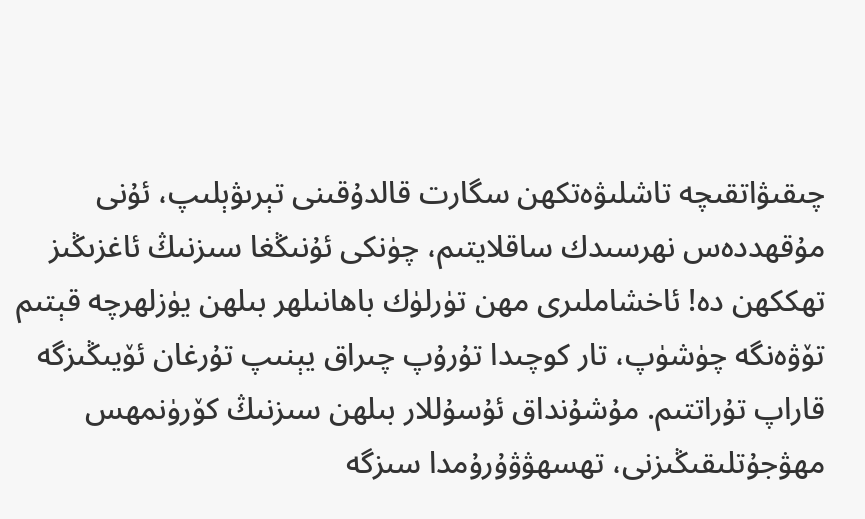چىقىۋاتقىچه تاشلىۋەتكهن سگارت قالدۇقىنى تېرىۋېلىپ، ئۇنى مۇقهددەس نهرسىدك ساقلايتىم، چۈنكى ئۇنىڭغا سىزنىڭ ئاغزىڭىز تهككهن دە! ئاخشاملىرى مهن تۈرلۈك باھانىلهر بىلهن يۈزلهرچه قېتىم تۆۋەنگه چۈشۈپ، تار كوچىدا تۇرۇپ چىراق يېنىپ تۇرغان ئۆيىڭىزگه قاراپ تۇراتتىم. مۇشۇنداق ئۇسۇللار بىلهن سىزنىڭ كۆرۈنمهس مهۋجۇتلىقىڭىزنى، تهسهۋۋۇرۇمدا سىزگه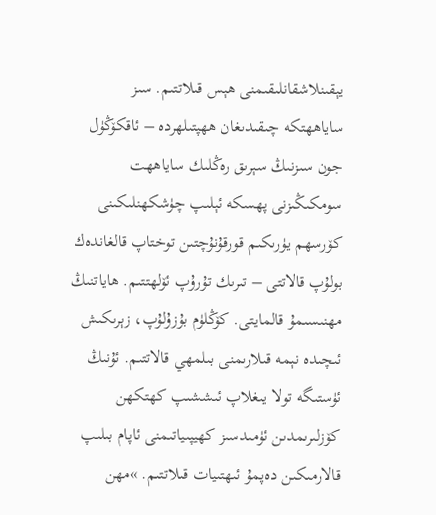يېقىنلاشقانلىقىمنى ھېس قىلاتتىم. سىز ساياھهتكه چىقىدىغان ھهپتىلهردە – ئاقكۆڭۈل جون سىزنىڭ سېرىق رەڭلىك ساياھهت سومكىڭىزنى پهسكه ئېلىپ چۈشكهنلىكىنى كۆرسهم يۈرىكىم قورقۇنۇچتىن توختاپ قالغاندەك بولۇپ قالاتتى – تىرىك تۇرۇپ ئۆلهتتىم. ھاياتنىڭ مهنىسىمۇ قالمايتى. كۆڭلۈم بۇزۇلۇپ، زېرىكىش ئىچىدە نېمه قىلارىمنى بىلمهي قالاتتىم. ئۇنىڭ ئۈستىگه تولا يىغلاپ ئىششىپ كهتكهن كۆزلىرىمدىن ئۈمىدسىز كهيپىياتىمنى ئاپام بىلىپ قالارمىكىن دەپمۇ ئىهتىيات قىلاتتىم. »مهن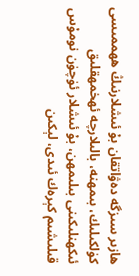ھازىر سىزگه دەۋاتقان بۇ ئىشلارنىڭ ھهممىسى كۈلكىلىك، بىمهنه، بالىلارچه ئهخمهقلىق ئىكهنلىكىنى بىلىمهن، بۇ ئىشلار ئۈچۈن نومۇس قىلىشىم كېرەك ئىدى، لېكىن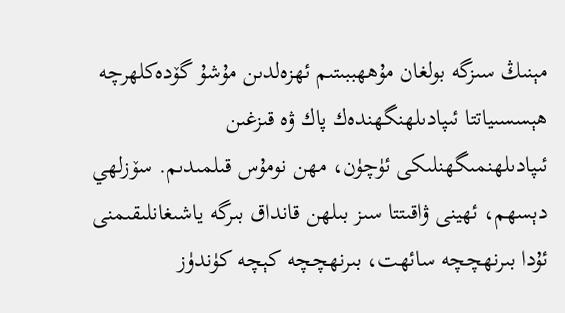مېنىڭ سىزگه بولغان مۇھهببىتىم ئهزەلدىن مۇشۇ گۆدەكلهرچه ھېسسىياتتا ئىپادىلهنگهندەك پاك ۋە قىزغىن ئىپادىلهنمىگهنلىكى ئۈچۈن، مهن نومۇس قىلمىدىم. سۆزلهي دېسهم، ئهينى ۋاقىتتا سىز بىلهن قانداق بىرگه ياشىغانلىقىمنى ئۇدا بىرنهچچه سائهت، بىرنهچچه كېچه كۈندۈز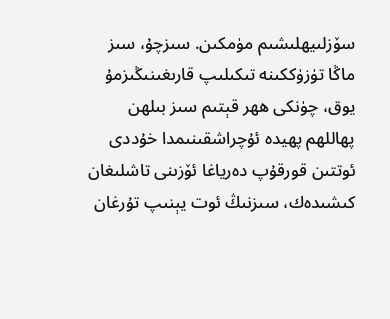سۆزلىيهلىشىم مۈمكىن. سىزچۇ، سىز ماڭا تۈزۈككىنه تىكىلىپ قارىغىنىڭىزمۇ يوق، چۈنكى ھهر قېتىم سىز بىلهن پهاللهم پهيدە ئۇچراشقىنىمدا خۇددى ئوتتىن قورقۇپ دەرياغا ئۆزىنى تاشلىغان كىشىدەك، سىزنىڭ ئوت يېنىپ تۇرغان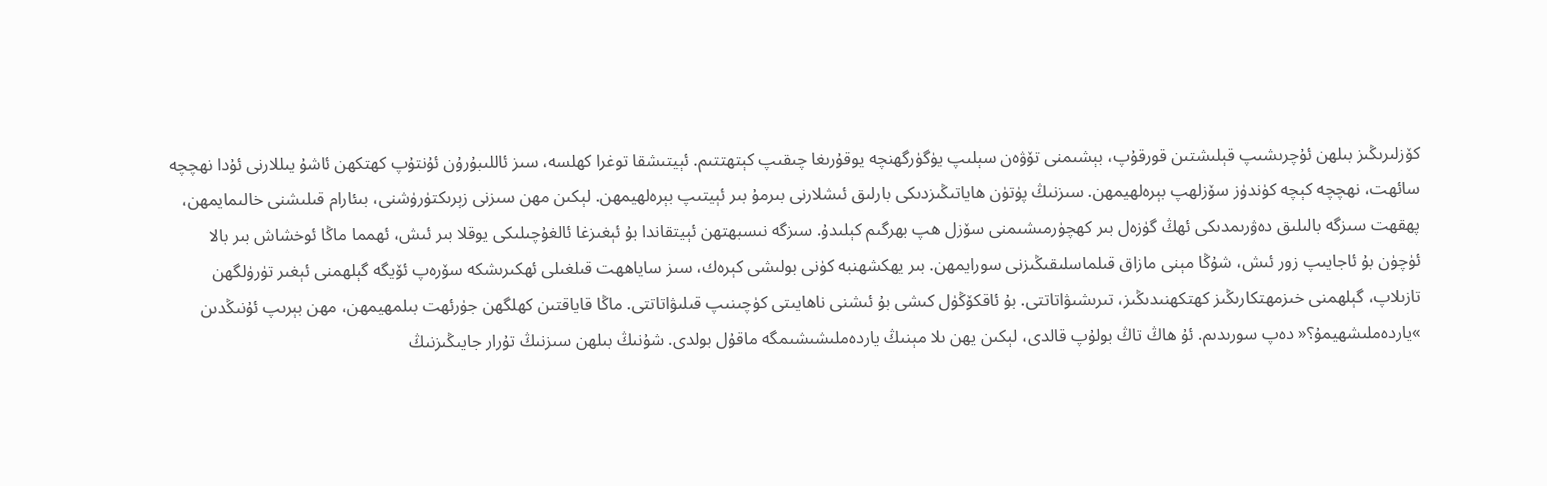كۆزلىرىڭىز بىلهن ئۇچرىشىپ قېلىشتىن قورقۇپ، بېشىمنى تۆۋەن سېلىپ يۈگۈرگهنچه يوقۇرىغا چىقىپ كېتهتتىم. ئېيتىشقا توغرا كهلسه، سىز ئاللىبۇرۇن ئۇنتۇپ كهتكهن ئاشۇ يىللارنى ئۇدا نهچچه سائهت، نهچچه كېچه كۈندۈز سۆزلهپ بېرەلهيمهن. سىزنىڭ پۈتۈن ھاياتىڭىزدىكى بارلىق ئىشلارنى بىرمۇ بىر ئېيتىپ بېرەلهيمهن. لېكىن مهن سىزنى زېرىكتۈرۈشنى، بىئارام قىلىشنى خالىمايمهن، پهقهت سىزگه بالىلىق دەۋرىمدىكى ئهڭ گۈزەل بىر كهچۈرمىشىمنى سۆزل هپ بهرگىم كېلىدۇ. سىزگه نىسبهتهن ئېيتقاندا بۇ ئېغىزغا ئالغۇچىلىكى يوقلا بىر ئىش، ئهمما ماڭا ئوخشاش بىر بالا ئۈچۈن بۇ ئاجايىپ زور ئىش، شۇڭا مېنى مازاق قىلماسلىقىڭىزنى سورايمهن. بىر يهكشهنبه كۈنى بولىشى كېرەك، سىز ساياھهت قىلغىلى ئهكىرىشكه سۆرەپ ئۆيگه گېلهمنى ئېغىر تۈرۈلگهن تازىلاپ، گېلهمنى خىزمهتكارىڭىز كهتكهنىدىڭىز، تىرىشىۋاتاتتى. بۇ ئاقكۆڭۈل كىشى بۇ ئىشنى ناھايىتى كۈچىنىپ قىلىۋاتاتتى. ماڭا قاياقتىن كهلگهن جۈرئهت بىلمهيمهن، مهن بېرىپ ئۇنىڭدىن »ياردەملىشهيمۇ؟« دەپ سورىدىم. ئۇ ھاڭ تاڭ بولۇپ قالدى، لېكىن يهن ىلا مېنىڭ ياردەملىشىشىمگه ماقۇل بولدى. شۇنىڭ بىلهن سىزنىڭ تۇرار جايىڭىزنىڭ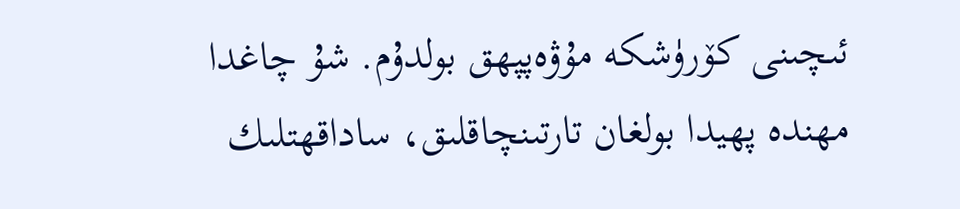ئىچىنى كۆرۈشكه مۇۋەپپهق بولدۇم. شۇ چاغدا مهندە پهيدا بولغان تارتىنچاقلىق، ساداقهتلىك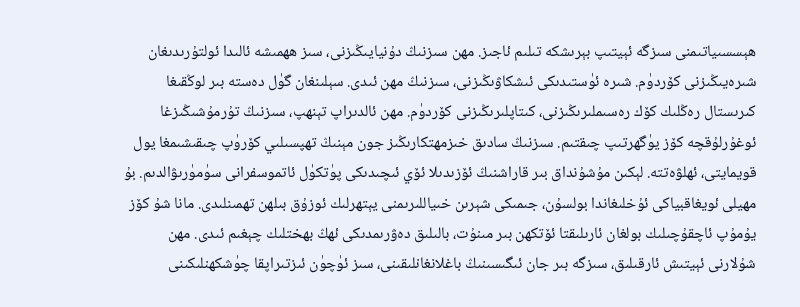ھېسسىياتىمنى سىزگه ئېيتىپ بېرىشكه تىلىم ئاجىز. مهن سىزنىڭ دۇنيايىڭىزنى، سىز ھهمىشه ئالىدا ئولتۇرىدىغان شىرەيىڭىزنى كۆردۈم. شىرە ئۈستىدىكى ئىشكاۋىڭىزنى، سىزنىڭ مهن ئىدى. سېلىنغان گۈل دەسته بىر لوڭقىغا كىرىستال رەڭلىك كۆك رەسىملىرىڭىزنى، كىتاپلىرىڭىزنى كۆردۈم. مهن ئالدىراپ تېنهپ، سىزنىڭ تۇرمۇشىڭىزغا ئوغۇرلۇقچه كۆز يۈگهرتىپ چىقتىم. سىزنىڭ سادىق خىزمهتكارىڭىز جون مېنىڭ تهپسىلىي كۆرۈپ چىقىشىمغا يول قويمايتى، ئهلۋەتته. لېكىن مۇشۇنداق بىر قاراشنىڭ ئۆزىدىلا ئۆي ئىچىدىكى پۈتكۈل ئاتموسفرانى سۈمۈرىۋالدىم. بۇ مهيلى ئويغاقبياكى ئۇخلىغاندا بولسۇن، جىمىكى شېرىن خىياللىرىمنى يېتهرلىك ئوزۇق بىلهن تهمىنلىدى. مانا شۇ كۆز يۇمۇپ ئاچقۇچىلىك بولغان ئارىلىقتا ئۆتكهن بىر مىنۇت، بالىلىق دەۋرىمدىكى ئهڭ بهختلىك چېغىم ئىدى. مهن شۇلارنى ئېيتىش ئارقىلىق، سىزگه بىر جان ئىگىسىنىڭ باغلانغانلىقىنى، سىز ئۈچۈن ئىزتىراپقا چۈشكهنلىكىنى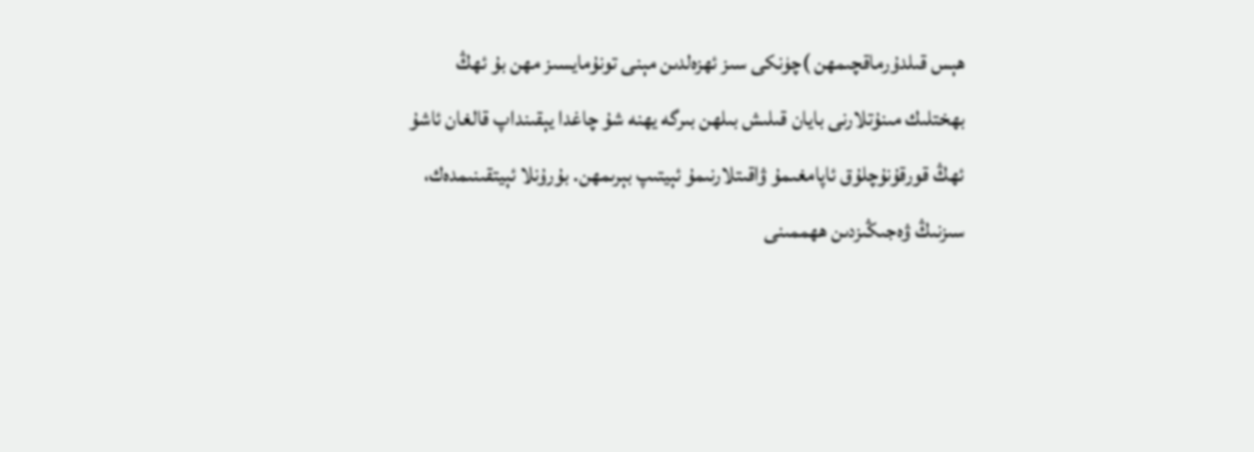ھېس قىلدۇرماقچىمهن )چۈنكى سىز ئهزەلدىن مېنى تونۇمايسىز مهن بۇ ئهڭ بهختلىك مىنۇتلارنى بايان قىلىش بىلهن بىرگه يهنه شۇ چاغدا يېقىنداپ قالغان ئاشۇ ئهڭ قورقۇنۇچلۇق ئاپامغىمۇ ۋاقىتلارنىمۇ ئېيتىپ بېرىمهن. بۇرۇنلا ئېيتقىنىمدەك، سىزنىڭ ۋەجىڭىزدىن ھهممىنى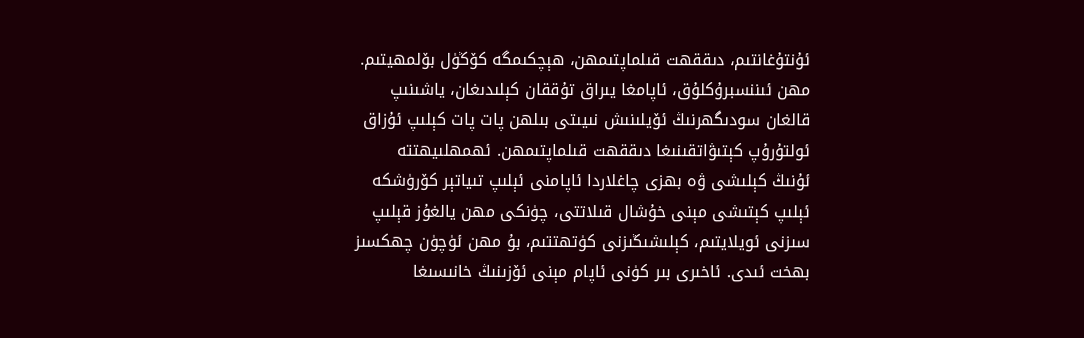ئۇنتۇغانتىم، دىققهت قىلماپتىمهن، ھېچكىمگه كۆڭۈل بۆلمهيتىم. مهن ئىننسبرۇكلۇق، ئاپامغا يىراق تۇققان كېلىدىغان، ياشىنىپ قالغان سودىگهرنىڭ ئۆيلىنىش نىيىتى بىلهن پات پات كېلىپ ئۇزاق ئولتۇرۇپ كېتىۋاتقىنىغا دىققهت قىلماپتىمهن. ئهمهلىيهتته ئۇنىڭ كېلىشى ۋە بهزى چاغلاردا ئاپامنى ئېلىپ تىياتېر كۆرۈشكه ئېلىپ كېتىشى مېنى خۇشال قىلاتتى، چۈنكى مهن يالغۇز قېلىپ سىزنى ئويلايتىم، كېلىشىڭىزنى كۈتهتتىم، بۇ مهن ئۈچۈن چهكسىز بهخت ئىدى. ئاخىرى بىر كۈنى ئاپام مېنى ئۆزىنىڭ خانىسىغا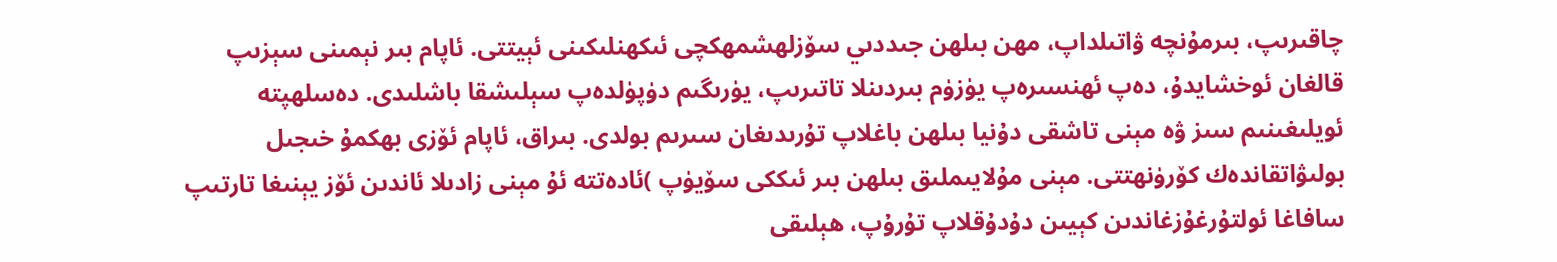چاقىرىپ، بىرمۇنچه ۋاتىلداپ، مهن بىلهن جىددىي سۆزلهشمهكچى ئىكهنلىكىنى ئېيتتى. ئاپام بىر نېمىنى سېزىپ قالغان ئوخشايدۇ، دەپ ئهنسىرەپ يۈزۈم بىردىنلا تاتىرىپ، يۈرىگىم دۈپۈلدەپ سېلىشقا باشلىدى. دەسلهپته ئويلىغىنىم سىز ۋە مېنى تاشقى دۇنيا بىلهن باغلاپ تۇرىدىغان سىرىم بولدى. بىراق، ئاپام ئۆزى بهكمۇ خىجىل بولىۋاتقاندەك كۆرۈنهتتى. مېنى مۇلايىملىق بىلهن بىر ئىككى سۆيۈپ )ئادەتته ئۇ مېنى زادىلا ئاندىن ئۆز يېنىغا تارتىپ سافاغا ئولتۇرغۇزغاندىن كېيىن دۇدۇقلاپ تۇرۇپ، ھېلىقى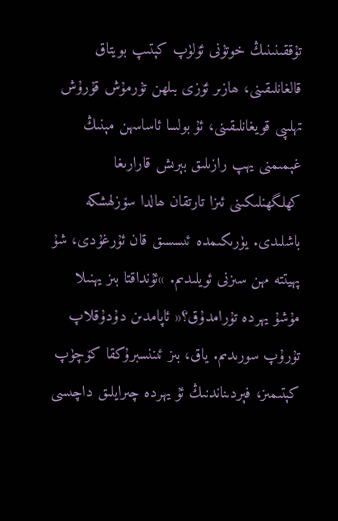تۇققىنىنىڭ خوتۇنى ئۆلۈپ كېتىپ بويتاق قالغانلىقىنى، ھازىر ئۆزى بىلهن تۇرمۇش قۇرۇش تهلىپى قويغانلىقىنى، ئۇ بولسا ئاساسهن مېنىڭ غېمىمنى يهپ رازىلىق بېرىش قارارىغا كهلگهنلىكىنى ئىزا تارتقان ھالدا سۆزلهشكه باشلىدى. يۈرىكىمدە ئىسسىق قان ئۇرغۇدى، شۇ پهيتته مهن سىزنى ئويلىدىم. »ئۇنداقتا بىز يهنىلا مۇشۇ يهردە تۇرامدۇق؟« ئاپامدىن دۇدۇقلاپ تۇرۇپ سورىدىم. ياق، بىز ئىننسبرۇكقا كۆچۈپ كېتىمىز، فېردىناندنىڭ ئۇ يهردە چىرايلىق داچىسى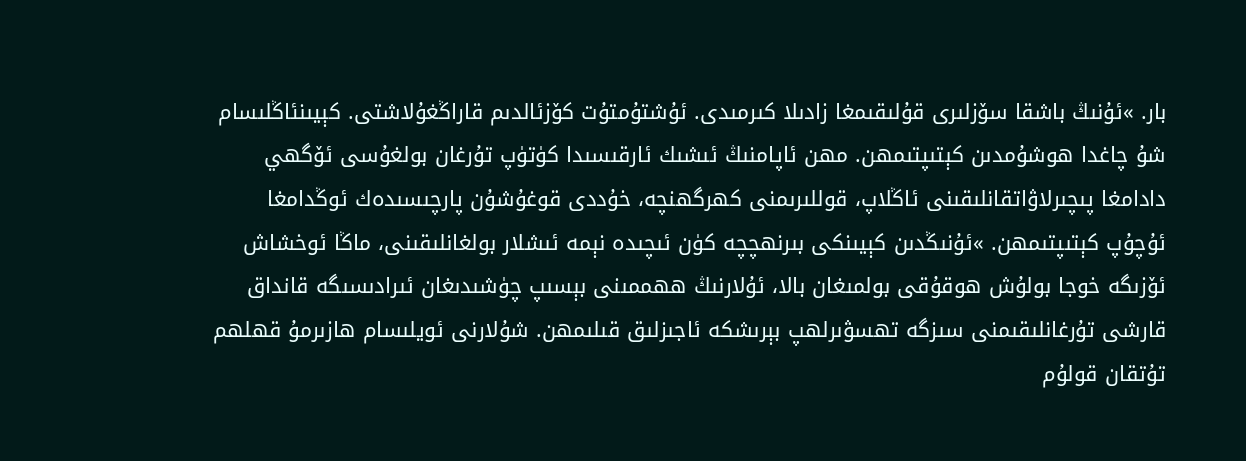بار. »ئۇنىڭ باشقا سۆزلىرى قۇلىقىمغا زادىلا كىرمىدى. ئۇشتۇمتۇت كۆزئالدىم قاراڭغۇلاشتى. كېيىنئاڭلىسام شۇ چاغدا ھوشۇمدىن كېتىپتىمهن. مهن ئاپامنىڭ ئىشىك ئارقىسىدا كۈتۈپ تۇرغان بولغۇسى ئۆگهي دادامغا پىچىرلاۋاتقانلىقىنى ئاڭلاپ، قوللىرىمنى كهرگهنچه، خۇددى قوغۇشۇن پارچىسىدەك ئوڭدامغا ئۇچۇپ كېتىپتىمهن. »ئۇنىڭدىن كېيىنكى بىرنهچچه كۈن ئىچىدە نېمه ئىشلار بولغانلىقىنى، ماڭا ئوخشاش ئۆزىگه خوجا بولۇش ھوقۇقى بولمىغان بالا، ئۇلارنىڭ ھهممىنى بېسىپ چۈشىدىغان ئىرادىسىگه قانداق قارشى تۇرغانلىقىمنى سىزگه تهسۋىرلهپ بېرىشكه ئاجىزلىق قىلىمهن. شۇلارنى ئويلىسام ھازىرمۇ قهلهم تۇتقان قولۇم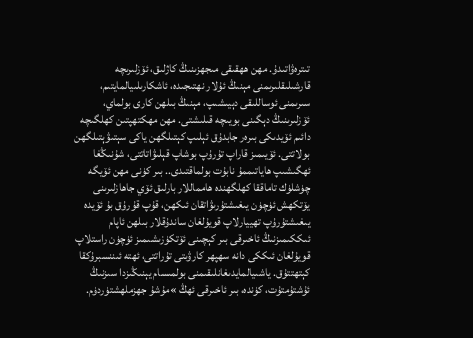تىترەۋاتىدۇ. مهن ھهقىقى مىجهزىنىڭ كاژلىق، ئۆزلىرىچه قارشىلىقلىرىمنى مېنىڭ ئۇلار نهتىجىدە، ئاشكارىلىيالمايتىم، سىرىمنى ئوساللىقى دېيىشىپ، مېنىڭ بىلهن كارى بولماي، ئۆزلىرىنىڭ دېگىنى بويىچه قىلىشتى. مهن مهكتهپتىن كهلگىچه دائىم ئۆيدىكى بىرەر جابدۇق ئېلىپ كېتىلگهن ياكى سېتىۋېتىلگهن بولاتتى. ئۆيىمىز قاراپ تۇرۇپ بوشاپ قېلىۋاتاتتى، شۇنىڭغا ئهگىشىپ ھاياتىممۇ نابۇت بولماقتىدى.. بىر كۈنى مهن ئۆيگه چۈشلۈك تاماققا كهلگهندە ھامماللار بارلىق ئۆي جاھازلىرىنى يۆتكهش ئۈچۈن يىغىشتۇرىۋاتقان ئىكهن، قۇپ قۇرۇق بۇ ئۆيدە يىغىشتۇرۇپ تهييارلاپ قويۇلغان ساندۇقلار بىلهن ئاپام ئىككىمىزنىڭ ئاخىرقى بىر كېچىنى ئۆتكۈزىشىمىز ئۈچۈن راستلاپ قويۇلغان ئىككى دانه سهپهر كارۋىتى تۇراتتى، ئهته ئىننسبرۇكقا كېتهتتۇق. ياشىيالمايدىغانلىقىمنى بولمىسام يېنىڭىزدا سىزنىڭ ئۇشتۇمتۇت، كۈندە، بىر ئاخىرقى ئهڭ »مۇشۇ جهزملهشتۈردۈم.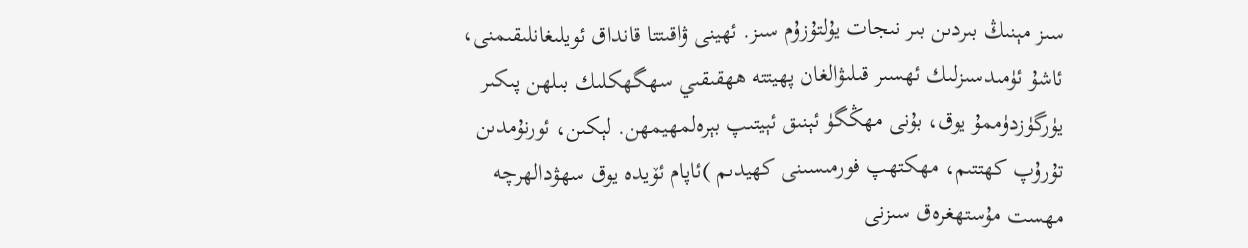سىز مېنىڭ بىردىن بىر نىجات يۇلتۇزۇم سىز. ئهينى ۋاقىتتا قانداق ئويلىغانلىقىمنى، ئاشۇ ئۈمىدسىزلىك ئهسىر قىلىۋالغان پهيتته ھهقىقىي سهگهكلىك بىلهن پىكىر يۈرگۈزدۈممۇ يوق، بۇنى مهڭگۈ ئېنىق ئېيتىپ بېرەلمهيمهن. لېكىن، ئورنۇمدىن تۇرۇپ كهتتىم، مهكتهپ فورمىسىنى كهيدىم )ئاپام ئۆيدە يوق سهۋدالهرچه مهست مۇستهغرەق سىزنى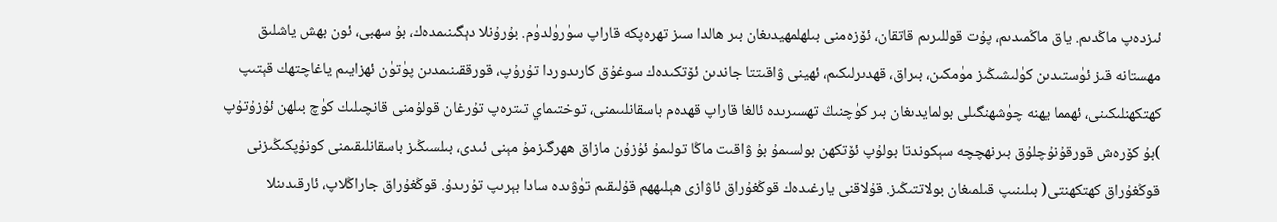ئىزدەپ ماڭدىم. ياق ماڭمىدىم، پۇت قوللىرىم قاتقان، ئۆزەمنى بىلهلمهيدىغان بىر ھالدا سىز تهرەپكه قاراپ سۈرۈلدۈم. بۇرۇنلا دېگىنىمدەك، بۇ سهبى، ئون بهش ياشلىق مهستانه قىز ئۈستىدىن كۈلىشىڭىز مۈمكىن، بىراق، قهدىرلىكىم، ئهينى ۋاقىتتا جاندىن ئۆتكىدەك سوغۇق كارىدوردا تۇرۇپ، قورققىنىمدىن پۈتۈن ئهزايىم ياغاچتهك قېتىپ كهتكهنلىكىنى، ئهمما يهنه چۈشهنگىلى بولمايدىغان بىر كۈچنىڭ تهسىرىدە ئالغا قاراپ قهدەم باسقانلىىمنى، توختىماي تىترەپ تۇرغان قولۇمنى قانچىلىك كۈچ بىلهن ئۇزۇتۇپ )بۇ كۆرەش قورقۇنۇچلۇق بىرنهچچه سېكوندتا بولۇپ ئۆتكهن بولسىمۇ بۇ ۋاقىت ماڭا تولىمۇ ئۇزۇن مازاق ھهرگىزمۇ مېنى ئىدى، بىلسىڭىز باسقانلىقىمنى كونۇپكىڭىزنى قوڭغۇراق كهتكهنتى( بىلىنىپ قىلمىغان بولاتتىڭىز. قۇلاقنى يارغىدەك قوڭغۇراق ئاۋازى ھېلىههم قۇلىقىم تۈۋىدە سادا بېرىپ تۇرىدۇ. قوڭغۇراق جاراڭلاپ، ئارقىدىنلا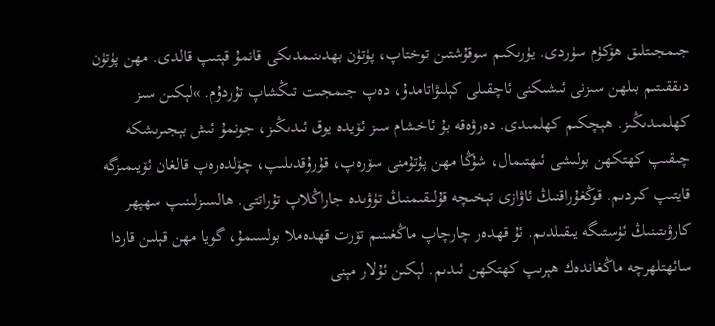جىمجىتلىق ھۆكۈم سۈردى. يۈرىكىم سوقۇشتىن توختاپ، پۈتۈن بهدىنىمدىكى قانمۇ قېتىپ قالدى. مهن پۈتۈن دىققىتىم بىلهن سىزنى ئىشىكنى ئاچقىلى كېلىۋاتامدۇ، دەپ جىمجىت تىڭشاپ تۇردۇم. »لېكىن سىز كهلمىدىڭىز. ھېچكىم كهلمىدى. دەرۋەقه بۇ ئاخشام سىز ئۆيدە يوق ئىدىڭىز، جونمۇ ئىش بېجىرىشكه چىقىپ كهتكهن بولىشى ئىهتىمال، شۇڭا مهن پۇتۇمنى سۆرەپ، قۇرۇقدىلىپ، چۆلدەرەپ قالغان ئۆيىمىزگه قايتىپ كىردىم. قوڭغۇراقنىڭ ئاۋازى تېخىچه قۇلىقىمنىڭ تۈۋىدە جاراڭلاپ تۇراتتى. ھالسىزلىنىپ سهپهر كارۋىتىنىڭ ئۈستىگه يىقىلدىم. ئۇ قهدەر چارچاپ ماڭغىنىم تۆرت قهدەملا بولسىمۇ، گويا مهن قېلىن قاردا سائهتلهرچه ماڭغاندەك ھېرىپ كهتكهن ئىدىم. لېكىن ئۇلار مېنى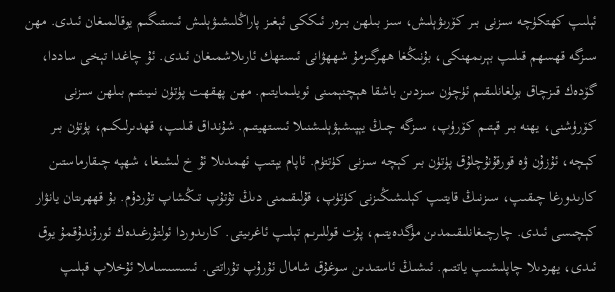ئېلىپ كهتكۈچه سىزنى بىر كۆرىۋېلىش، سىز بىلهن بىرەر ئىككى ئېغىز پاراڭلىشىۋېلىش ئىستىگىم يوقالمىغان ئىدى. مهن سىزگه قهسهم قىلىپ بېرىمهنكى، بۇنىڭغا ھهرگىزمۇ شهھۋانى ئىستهك ئارىلاشمىغان ئىدى. ئۇ چاغدا تېخى ساددا، گۆدەك قىزچاق بولغانلىقىم ئۈچۈن سىزدىن باشقا ھېچنېمىنى ئويلىمايتىم. مهن پهقهت پۈتۈن نىيىتىم بىلهن سىزنى كۆرۈشنى، يهنه بىر قېتىم كۆرۈپ، سىزگه چىڭ يېپىشېۋېلىشنىلا ئىستهيتىم. شۇنداق قىلىپ، قهدىرلىكىم، پۈتۈن بىر كېچه، ئۇزۇن ۋە قورقۇنۇچلۇق پۈتۈن بىر كېچه سىزنى كۈتتۈم. ئاپام يېتىپ ئهمدىلا ئۇ خ لىشىغا، شهپه چىقارماستىن كارىدورغا چىقىپ، سىزنىڭ قايتىپ كېلىشىڭىزنى كۈتۈپ، قۇلىقىمنى دىڭ تۇتۇپ تىڭشاپ تۇردۇم. بۇ قهھرىتان يانۋار كېچىسى ئىدى. چارچىغانلىقىمدىن مۈگدەيتىم، پۇت قوللىرىم تېلىپ ئاغرىيتى. كارىدوردا ئولتۇرغىدەك ئورۇندۇقمۇ يوق ئىدى، يهردىلا چاپلىشىپ ياتتىم. ئىشىڭ ئاستىدىن سوغۇق شامال ئۇرۇپ تۇراتتى. ئىسسىساملا ئۇخلاپ قېلىپ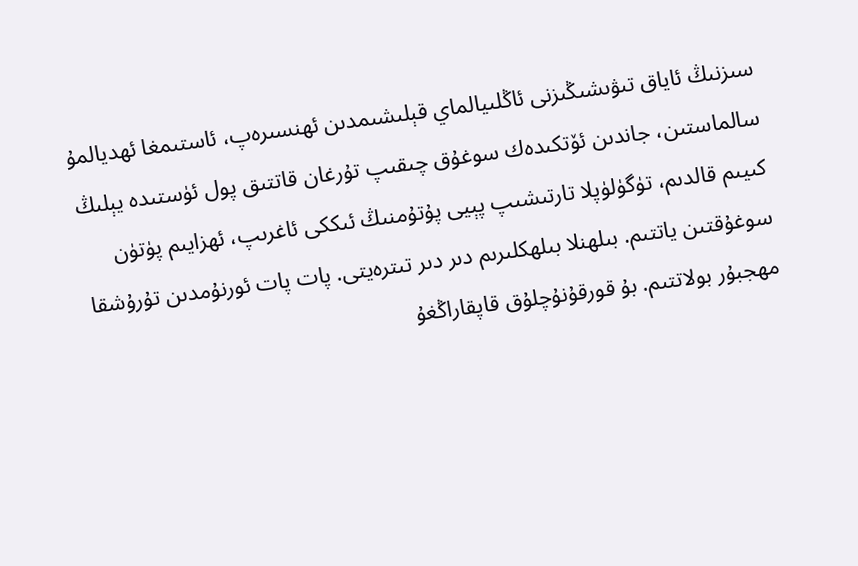سىزنىڭ ئاياق تىۋىشىڭىزنى ئاڭلىيالماي قېلىشىمدىن ئهنسىرەپ، ئاستىمغا ئهديالمۇ سالماستىن، جاندىن ئۆتكىدەك سوغۇق چىقىپ تۇرغان قاتتىق پول ئۈستىدە يېلىڭ كىيىم قالدىم، تۈگۈلۈپلا تارتىشىپ پېيى پۇتۇمنىڭ ئىككى ئاغرىپ، ئهزايىم پۈتۈن سوغۇقتىن ياتتىم. بىلهنلا بىلهكلىرىم دىر دىر تىترەيتى. پات پات ئورنۇمدىن تۇرۇشقا مهجبۇر بولاتتىم. بۇ قورقۇنۇچلۇق قاپقاراڭغۇ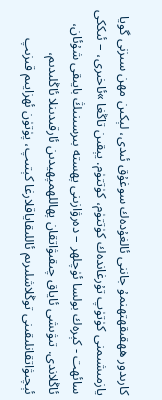كارىدور ھهقىقهتهنمۇ جاننى ئالغۇدەك سوغۇق ئىدى، لېكىن مهن سىزنى گويا يازمىشىمنى كۈتۈپ تۇرغاندەك كۈتتۈم، كۈتتۈم. يېقىن تاڭغا »ئاخىرى، – ئىككى سائهت - كېرەك بولسا ئۈچلهر – دەرۋازىنى پهسته بىرسىنىڭ بايىقى شۇئان، ئاڭلاندى. تىۋىشى ئاياق چىقىۋاتقان پهاللهمپهيدىن ئارقىدىنلا ئاڭلىدىم، ئېچىۋاتقانلىقىنى توڭلاشلىرىم ئاللىقاياقلارغا كېتىپ، پۈتۈن ئهزايىم قىزىپ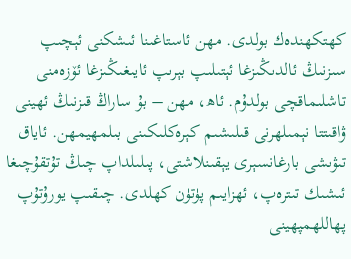كهتكهندەك بولدى. مهن ئاستاغىنا ئىشكنى ئېچىپ سىزنىڭ ئالدىڭىزغا ئېتىلىپ بېرىپ ئايىغىڭىزغا ئۆزەمنى تاشلىماقچى بولدۇم. ئاھ، مهن – بۇ ساراڭ قىزنىڭ ئهينى ۋاقىتتا نېمىلهرنى قىلىشىم كېرەكلىكىنى بىلمهيمهن. ئاياق تىۋىشى بارغانسېرى يېقىنلاشتى، پىلىلداپ چىڭ تۇتقۇچىغا ئىشىك تىترەپ، ئهزايىم پۈتۈن كهلدى. چىقىپ يورۇتۇپ پهاللهمپهينى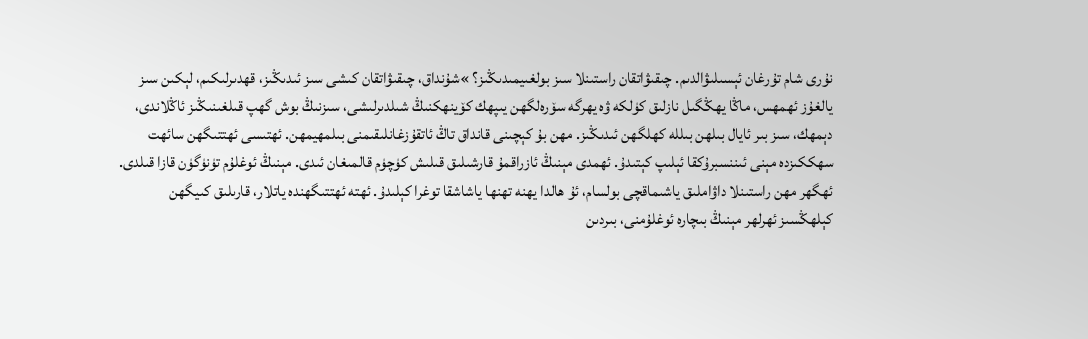نۇرى شام تۇرغان ئېسىلىۋالدىم. چىقىۋاتقان راستىنلا سىز بولغىيمىدىڭىز؟ »شۇنداق، چىقىۋاتقان كىشى سىز ئىدىڭىز، قهدىرلىكىم، لېكىن سىز يالغۇز ئهمهس، ماڭا يهڭگىل نازلىق كۈلكه ۋە يهرگه سۆرەلگهن يىپهك كۆينهكنىڭ شىلدىرلىشى، سىزنىڭ بوش گهپ قىلغىنىڭىز ئاڭلاندى، دېمهك، سىز بىر ئايال بىلهن بىلله كهلگهن ئىدىڭىز. مهن بۇ كېچىنى قانداق تاڭ ئاتقۇزغانلىقىمنى بىلمهيمهن. ئهتىسى ئهتتىگهن سائهت سهككىزدە مېنى ئىننسبرۇكقا ئېلىپ كېتىدۇ. ئهمدى مېنىڭ ئازراقمۇ قارشىلىق قىلىش كۈچۈم قالمىغان ئىدى. مېنىڭ ئوغلۇم تۈنۈگۈن قازا قىلدى. ئهگهر مهن راستىنلا داۋاملىق ياشىماقچى بولسام، ئۇ ھالدا يهنه تهنها ياشاشقا توغرا كېلىدۇ. ئهته ئهتتىگهندە ياتلار، قارىلىق كىيگهن كېلهڭسىز ئهرلهر مېنىڭ بىچارە ئوغلۇمنى، بىردىن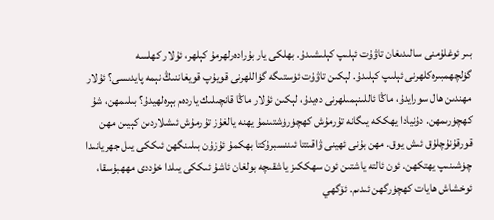بىر ئوغلۇمنى سالىدىغان تاۋۇت ئېلىپ كېلىشىدۇ. بهلكى يار بۇرادەرلهرمۇ كېلهر، ئۇلار كهلسه گۈلچهمبىرەكلهرنى ئېلىپ كېلىدۇ. لېكىن تاۋۇت ئۈستىگه گۈاللهرنى قويۇپ قويغاننىڭ نېمه پايدىسى؟ ئۇلار مهندىن ھال سورايدۇ، ماڭا ئاللىنېمىلهرنى دەيدۇ، لېكىن ئۇلار ماڭا قانچىلىك ياردەم بېرەلهيدۇ؟ بىلىمهن، شۇ كهچۈرىمهن. دۇنيادا يهككه يىگانه تۇرمۇش كهچۈرۈشتىنمۇ يهنه يالغۇز تۇرمۇش ئىشلاردىن كېيىن مهن قورقۇنۇچلۇق ئىش يوق. مهن بۇنى ئهينى ۋاقىتتا ئىننسبرۇكتا بهكمۇ ئۇزۇن بىلىنگهن ئىككى يىل جهريانىدا چۈشىنىپ يهتكهن. ئون ئالته ياشتىن ئون سهككىز ياشقىچه بولغان ئاشۇ ئىككى يىلدا خۇددى مهھبۇسقا، ئوخشاش ھايات كهچۈرگهن ئىدىم. ئۆگهي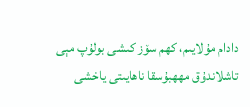دادام مۇلايىم، كهم سۆز كىشى بولۇپ مېى تاشلاندۇق مهھبۇسقا ناھايىتى ياخشى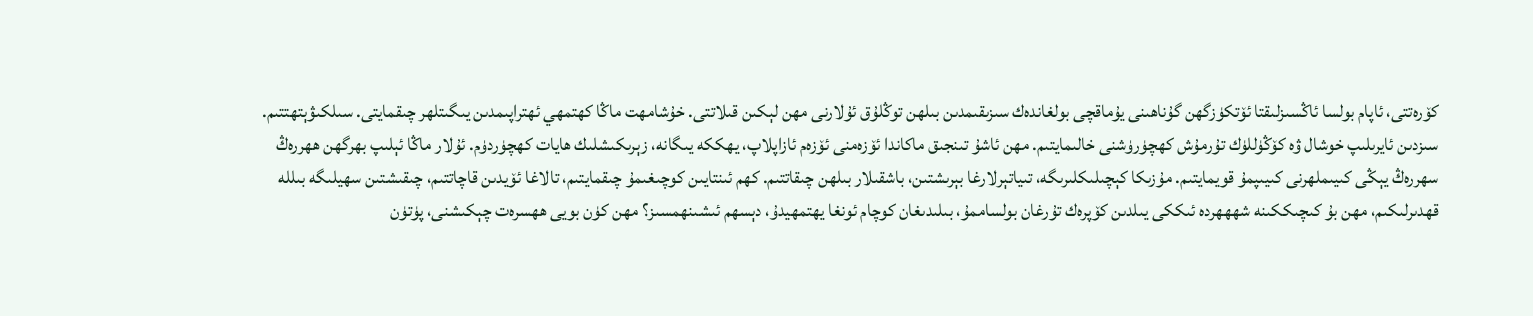كۆرەتتى، ئاپام بولسا ئاڭسىزلىقتا ئۆتكۈزگهن گۇناھىنى يۇماقچى بولغاندەك سىزىقىمدىن بىلهن توڭلۇق ئۇلارنى مهن لېكىن قىلاتتى. خۇشامهت ماڭا كهتمهي ئهتراپىمدىن يىگىتلهر چىقمايتى. سىلكىۋېتهتتىم. سىزدىن ئايرىلىپ خوشال ۋە كۆڭۈللۈك تۇرمۇش كهچۈرۈشنى خالىمايتىم. مهن ئاشۇ تىنجىق ماكاندا ئۆزەمنى ئۆزەم ئازاپلاپ، يهككه يىگانه، زېرىكىشلىك ھايات كهچۈردۈم. ئۇلار ماڭا ئېلىپ بهرگهن ھهررەڭ سهررەڭ يېڭى كىيىملهرنى كىيىپمۇ قويمايتىم. مۇزىكا كېچىلىكلىرىگه، تىياتېرلارغا بېرىشتىن، باشقىلار بىلهن چىقاتتىم. كهم ئىنتايىن كوچىغىمۇ چىقمايتىم، تالاغا ئۆيدىن قاچاتتىم، چىقىشتىن سهيلىگه بىلله قهدىرلىكىم، مهن بۇ كىچىككىنه شهھهردە ئىككى يىلدىن كۆپرەك تۇرغان بولساممۇ، بىلىدىغان كوچام ئونغا يهتمهيدۇ، دېسهم ئىشىنهمسىز؟ مهن كۈن بويى ھهسرەت چېكىشنى، پۈتۈن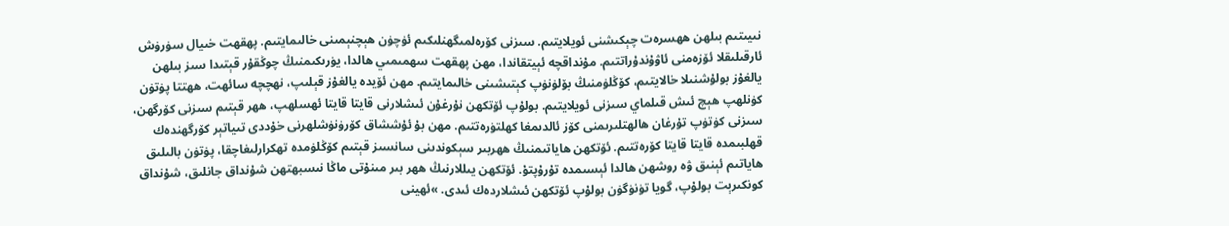نىيىتىم بىلهن ھهسرەت چېكىشنى ئويلايتىم. سىزنى كۆرەلمىگهنلىكىم ئۈچۈن ھېچنېمىنى خالىمايتىم. پهقهت خىيال سۈرۈش ئارقىلىقلا ئۆزەمنى ئاۋۇندۇراتتىم. مۇنداقچه ئېيتقاندا، مهن پهقهت سهمىمىي ھالدا، يۈرىكىمنىڭ چوڭقۇر قېتىدا سىز بىلهن يالغۇز بولۇشنىلا خالايتىم، كۆڭلۈمنىڭ بۆلۈنۈپ كېتىشىنى خالىمايتىم. مهن ئۆيدە يالغۇز قېلىپ، نهچچه سائهت، ھهتتا پۈتۈن كۈنلهپ ھېچ ئىش قىلماي سىزنى ئويلايتىم. بولۇپ ئۆتكهن نۇرغۇن ئىشلارنى قايتا قايتا ئهسلهپ، ھهر قېتىم سىزنى كۆرگهن، سىزنى كۈتۈپ تۇرغان ھالهتلىرىمنى كۆز ئالدىمغا كهلتۈرەتتىم. مهن بۇ ئۇششاق كۆرۈنۈشلهرنى خۇددى تىياتېر كۆرگهندەك قهلبىمدە قايتا قايتا كۆرەتتىم. ئۆتكهن ھاياتىمنىڭ ھهربىر سېكوندىنى سانسىز قېتىم كۆڭلۈمدە تهكرارلىغاچقا، پۈتۈن بالىلىق ھاياتىم ئېنىق ۋە روشهن ھالدا ئېسىمدە تۇرۇپتۇ. ئۆتكهن يىللارنىڭ ھهر بىر مىنۇتى ماڭا نىسبهتهن شۇنداق جانلىق، شۇنداق كونكىرېت بولۇپ، گويا تۈنۈگۈن بولۇپ ئۆتكهن ئىشلاردەك ئىدى. »ئهينى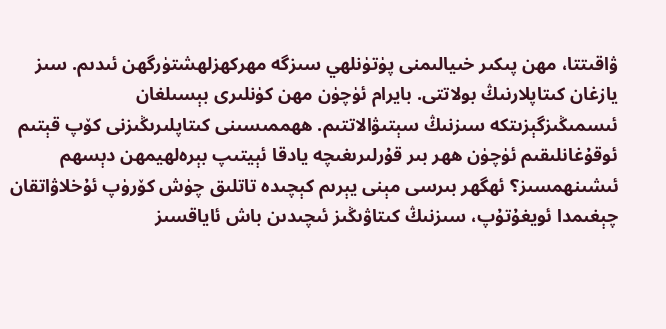ۋاقىتتا، مهن پىكىر خىيالىمنى پۈتۈنلهي سىزگه مهركهزلهشتۈرگهن ئىدىم. سىز يازغان كىتاپلارنىڭ بولاتتى. بايرام ئۈچۈن مهن كۈنلىرى بېسىلغان ئىسمىڭىزگېزىتكه سىزنىڭ سېتىۋالاتتىم. ھهممىسىنى كىتاپلىرىڭىزنى كۆپ قېتىم ئوقۇغانلىقىم ئۈچۈن ھهر بىر قۇرلىرىغىچه يادقا ئېيتىپ بېرەلهيمهن دېسهم ئىشىنهمسىز؟ ئهگهر بىرسى مېنى يېرىم كېچىدە تاتلىق چۈش كۆرۈپ ئۇخلاۋاتقان چېغىمدا ئويغۇتۇپ، سىزنىڭ كىتاۋىڭىز ئىچىدىن باش ئاياقسىز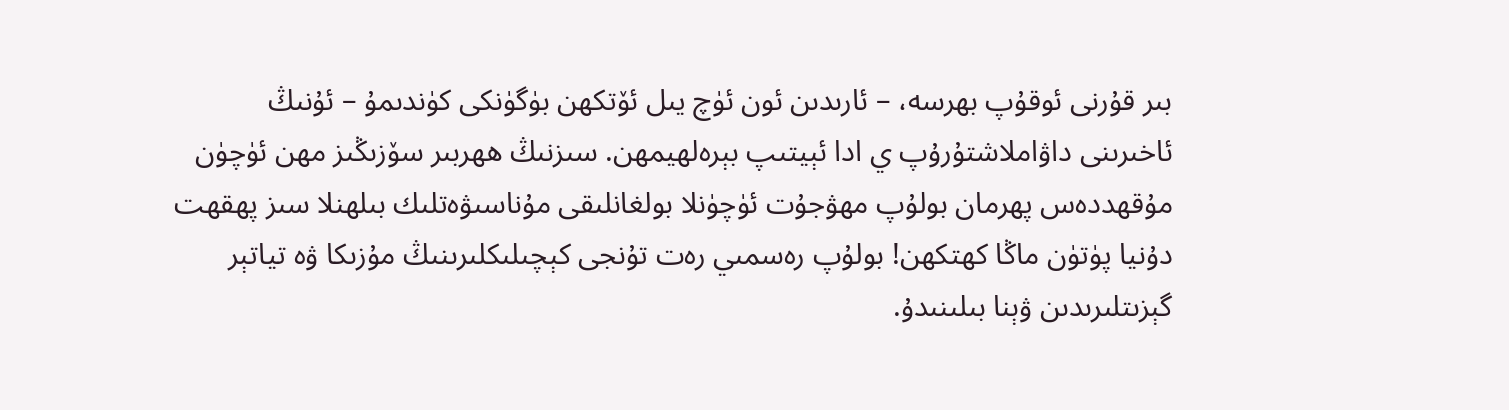بىر قۇرنى ئوقۇپ بهرسه، – ئارىدىن ئون ئۈچ يىل ئۆتكهن بۈگۈنكى كۈندىمۇ – ئۇنىڭ ئاخىرىنى داۋاملاشتۇرۇپ ي ادا ئېيتىپ بېرەلهيمهن. سىزنىڭ ھهربىر سۆزىڭىز مهن ئۈچۈن مۇقهددەس پهرمان بولۇپ مهۋجۇت ئۈچۈنلا بولغانلىقى مۇناسىۋەتلىك بىلهنلا سىز پهقهت دۇنيا پۈتۈن ماڭا كهتكهن! بولۇپ رەسمىي رەت تۇنجى كېچىلىكلىرىنىڭ مۇزىكا ۋە تياتېر گېزىتلىرىدىن ۋېنا بىلىنىدۇ.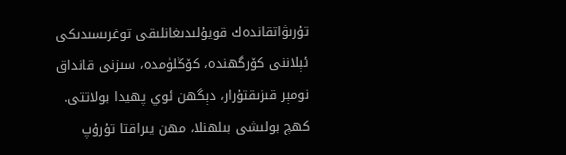تۇرىۋاتقاندەك قويۇلىدىغانلىقى توغرىسىدىكى ئېلاننى كۆرگهندە، كۆڭلۈمدە، سىزنى قانداق نومېر قىزىقتۇرار، دېگهن ئوي پهيدا بولاتتى. كهچ بولىشى بىلهنلا، مهن يىراقتا تۇرۇپ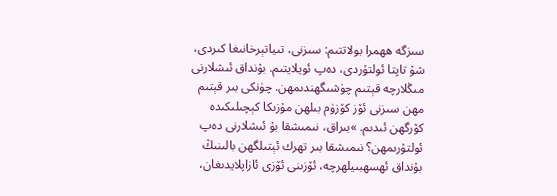سىزگه ھهمرا بولاتتىم: سىزنى، تىياتېرخانىغا كىردى، شۇ تاپتا ئولتۇردى، دەپ ئويلايتىم. بۇنداق ئىشلارنى مىڭلارچه قېتىم چۈشىگهندىمهن. چۈنكى بىر قېتىم مهن سىزنى ئۆز كۆزۈم بىلهن مۇزىكا كېچىلىكىدە كۆرگهن ئىدىم. »بىراق، نىمىشقا بۇ ئىشلارنى دەپ ئولتۇرىمهن؟ نىمىشقا بىر تهرك ئېتىلگهن بالىنىڭ بۇنداق ئهسهبىيلهرچه، ئۆزىنى ئۆزى ئازاپلايدىغان،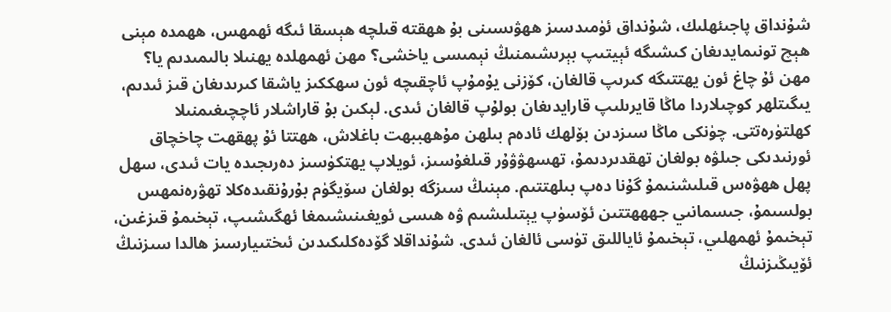شۇنداق پاجىئهلىك، شۇنداق ئۈمىدسىز ھهۋىسىنى بۇ ھهقته قىلچه ھېسقا ئىگه ئهمهس، ھهمدە مېنى ھېچ تونىمايدىغان كىشىگه ئېيتىپ بېرىشىمنىڭ نېمىسى ياخشى؟ مهن ئهمهلدە يهنىلا بالىمىدىم يا؟ مهن ئۇ چاغ ئون يهتتىگه كىرىپ قالغان، كۆزنى يۇمۇپ ئاچقىچه ئون سهككىز ياشقا كىرىدىغان قىز ئىدىم، يىگىتلهر كوچىلاردا ماڭا قايرىلىپ قارايدىغان بولۇپ قالغان ئىدى. لېكىن بۇ قاراشلار ئاچچىغىمنىلا كهلتۈرەتتى. چۈنكى ماڭا سىزدىن بۆلهك ئادەم بىلهن مۇھهببهت باغلاش، ھهتتا ئۇ پهقهت چاخچاق ئورنىدىكى جىلۋە بولغان تهقدىردىمۇ، تهسهۋۋۇر قىلغۇسىز، ئويلاپ يهتكۈسىز دەرىجىدە يات ئىدى، سهل پهل ھهۋەس قىلىشنىمۇ گۇنا دەپ بىلهتتىم. مېنىڭ سىزگه بولغان سۆيگۈم بۇرۇنقىدەكلا تهۋرەنمهس بولسىمۇ، جىسمانىي جهھهتتىن ئۆسۈپ يېتىلىشىم ۋە ھىسى ئويغىنىشىمغا ئهگىشىپ، تېخىمۇ قىزغىن، تېخىمۇ ئهمهلىي، تېخىمۇ ئاياللىق تۈسى ئالغان ئىدى. شۇنداقلا گۆدەكلىكىدىن ئىختىيارسىز ھالدا سىزنىڭ ئۆيىڭىزنىڭ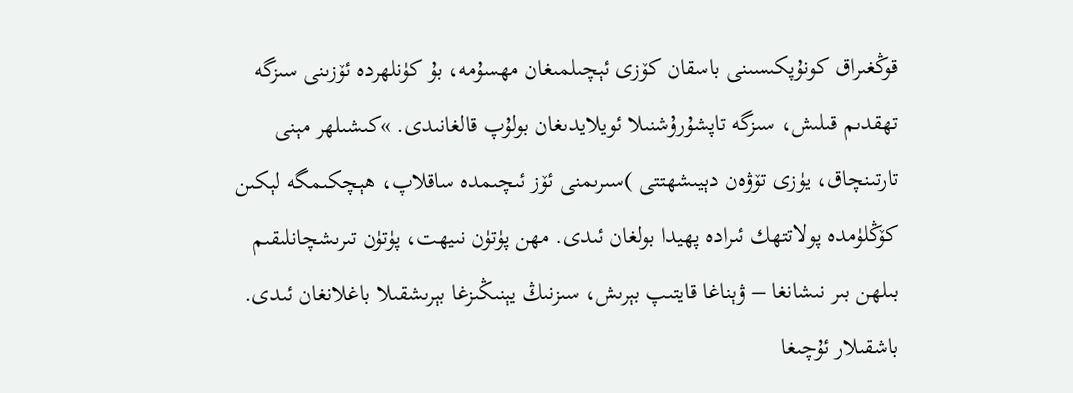قوڭغىراق كونۇپكىسىنى باسقان كۆزى ئېچىلمىغان مهسۇمه، بۇ كۈنلهردە ئۆزىنى سىزگه تهقدىم قىلىش، سىزگه تاپشۇرۇشنىلا ئويلايدىغان بولۇپ قالغانىدى. »كىشىلهر مېنى تارتىنچاق، يۈزى تۆۋەن دېيىشهتتى )سىرىمنى ئۆز ئىچىمدە ساقلاپ، ھېچكىمگه لېكىن كۆڭلۈمدە پولاتتهك ئىرادە پهيدا بولغان ئىدى. مهن پۈتۈن نىيهت، پۈتۈن تىرىشچانلىقىم بىلهن بىر نىشانغا – ۋېناغا قايتىپ بېرىش، سىزنىڭ يېنىڭىزغا بېرىشقىلا باغلانغان ئىدى. باشقىلار ئۇچىغا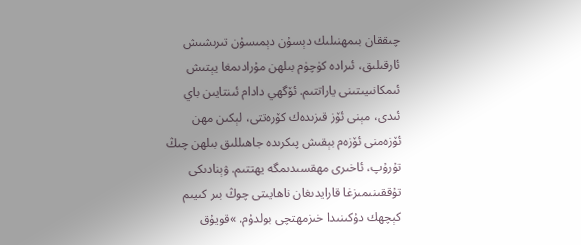چىققان بىمهنىلىك دېسۇن دېمىسۇن تىرىشىش ئارقىلىق، ئىرادە كۈچۈم بىلهن مۇرادىمغا يېتىش ئىمكانىيىتىنى ياراتتىم. ئۆگهي دادام ئىنتايىن باي ئىدى، مېنى ئۆز قىزىدەك كۆرەتتى، لېكىن مهن ئۆزەمنى ئۆزەم بېقىش پىكرىدە جاھىللىق بىلهن چىڭ تۇرۇپ، ئاخىرى مهقسىدىمگه يهتتىم. ۋېنادىكى تۇققىنىمىزغا قارايدىغان ناھايىتى چوڭ بىر كىيىم كېچهك دۇكىنىدا خىزمهتچى بولدۇم. »قويۇق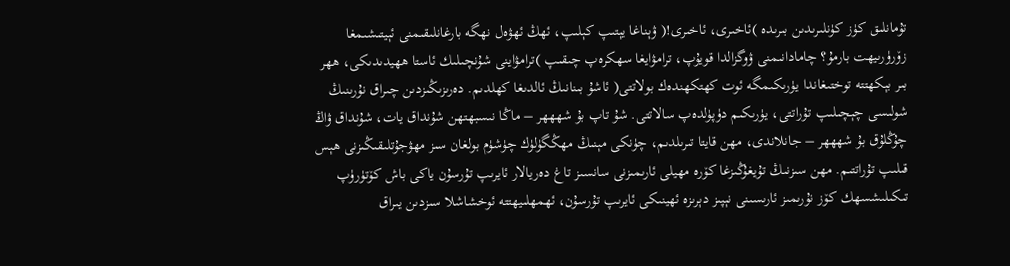تۇمانلىق كۈز كۈنلىرىدىن بىرىدە )ئاخىرى، ئاخىرى!( ۋېناغا يېتىپ كېلىپ، ئهڭ ئهۋەل نهگه بارغانلىقىمنى ئېيتىشىمغا زۆرۈرىيهت بارمۇ؟ چامادانىمنى ۋوگزالدا قويۇپ، ترامۋايغا سهكرەپ چىقىپ )ترامۋاينى شۇنچىلىك ئاستا ھهيدىدىكى، ھهر بىر بېكهتته توختىغاندا يۈرىكىمگه ئوت كهتكهندەك بولاتتى( ئاشۇ بىنانىڭ ئالدىغا كهلدىم. دەرىزىڭىزدىن چىراق نۇرىنىڭ شولىسى چېچىلىپ تۇراتتى، يۈرىكىم دۈپۈلدەپ سالاتتى. شۇ تاپ بۇ شهھهر – ماڭا نىسبهتهن شۇنداق يات، شۇنداق ۋاڭ چۇڭلۇق بۇ شهھهر – جانلاندى، مهن قايتا تىرىلدىم، چۈنكى مېنىڭ مهڭگۈلۈك چۈشۈم بولغان سىز مهۋجۇتلىقىڭىزنى ھېس قىلىپ تۇراتتىم. مهن سىزنىڭ تۇيغۇڭىزغا كۆرە مهيلى ئارىمىزنى سانسىز تاغ دەريالار ئايرىپ تۇرسۇن ياكى باش كۆتۈرۈپ تىكىلىشسهك كۆز نۇرىمىز ئارىسىنى نېپىز دېرىزە ئهينىكى ئايرىپ تۇرسۇن، ئهمهلىيهتته ئوخشاشلا سىزدىن يىراق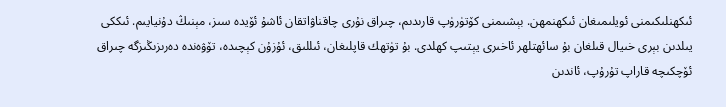ئىكهنلىكىمنى ئويلىمىغان ئىكهنمهن. بېشىمنى كۆتۈرۈپ قارىدىم، چىراق نۇرى چاقناۋاتقان ئاشۇ ئۆيدە سىز، مېنىڭ دۇنيايىم. ئىككى يىلدىن بېرى خىيال قىلغان بۇ سائهتلهر ئاخىرى يېتىپ كهلدى. بۇ تۈتهك قاپلىغان، ئىللىق، ئۇزۇن كېچىدە، تۆۋەندە دەرىزىڭىزگه چىراق ئۆچكىچه قاراپ تۇرۇپ، ئاندىن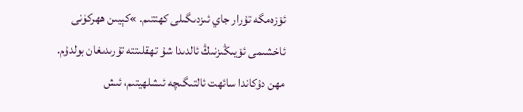ئۆزەمگه تۇرار جاي ئىزدىگىلى كهتتىم. »كېيىن ھهركۈنى ئاخشىمى ئۆيىڭىزنىڭ ئالدىدا شۇ تهقلىتته تۇرىدىغان بولدۇم. مهن دۇكاندا سائهت ئالتىگىچه ئىشلهيتىم، ئىش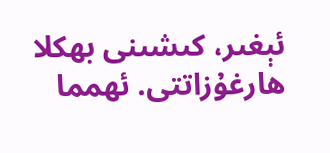ئېغىر، كىشىنى بهكلا ھارغۇزاتتى. ئهمما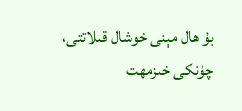بۇ ھال مېنى خوشال قىلاتتى، چۈنكى خىزمهت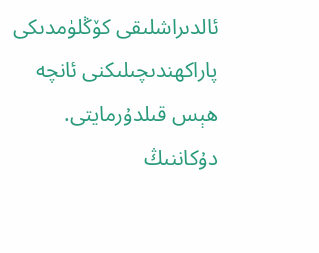ئالدىراشلىقى كۆڭلۈمدىكى پاراكهندىچىلىكنى ئانچه ھېس قىلدۇرمايتى. دۇكاننىڭ